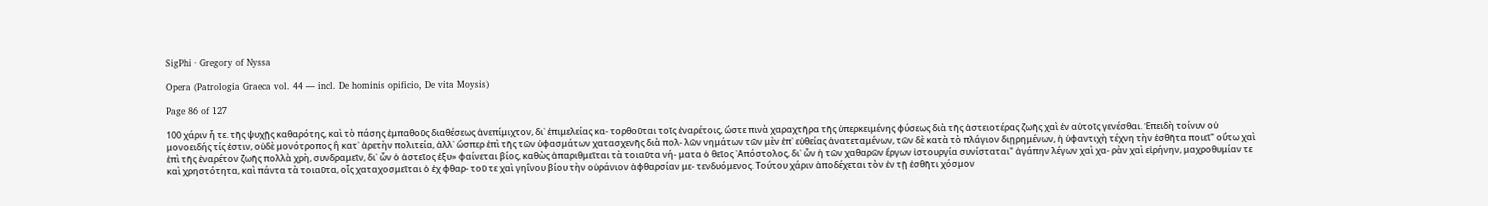SigPhi · Gregory of Nyssa

Opera (Patrologia Graeca vol. 44 — incl. De hominis opificio, De vita Moysis)

Page 86 of 127

100 χάριν ἧ τε. τῆς ψυχῇς καθαρότης, καὶ τὸ πάσης ἐμπαθοῦς διαθέσεως ἀνεπίμιχτον, δι᾽ ἐπιμελείας κα- τορθοῦται τοῖς ἐναρέτοις, ὥστε πινὰ χαραχτῆρα τῆς ὑπερκειμένης φύσεως διὰ τῆς ἀστειοτέρας ζωῆς χαὶ ἐν αὐτοῖς γενέσθαι. Ἐπειδὴ τοίνυν οὐ μονοειδής τίς ἐστιν, οὐδὲ μονότροπος ἣ κατ᾽ ἀρετὴν πολιτεία, ἀλλ᾽ ὥσπερ ἐπὶ τῆς τῶν ὑφασμάτων χατασχενῆς διὰ πολ- λῶν νημάτων τῶν μὲν ἐπ᾽ εὐθείας ἀνατεταμένων, τῶν δὲ κατὰ τὸ πλάγιον διῃρημένων, ἡ ὑφαντιχὴ τέχνη τὴν ἐσθῆτα ποιεῖ" οὕτω χαὶ ἐπὶ τῆς ἐναρέτον ζωῆς πολλὰ χρὴ, συνδραμεῖν, δι᾽ ὧν ὁ ἀστεῖος ἐξυ» φαίνεται βίος, καθὼς ἀπαριθμεῖται τὰ τοιαῦτα νή- ματα ὁ θεῖος ᾿Απόστολος, δι᾽ ὧν ἡ τῶν χαθαρῶν ἔργων ἰστουργία συνίσταται" ἀγάπην λέγων χαὶ χα- ρὰν χαὶ εἰρήνην, μαχροθυμίαν τε καὶ χρηστότητα, καὶ πάντα τὰ τοιαῦτα, οἷς χαταχοσμεῖται ὁ ἐχ φθαρ- τοῦ τε χαὶ γηΐνου βίου τὴν οὐράνιον ἀφθαρσίαν με- τενδυόμενος. Τούτου χάριν ἀποδέχεται τὸν ἐν τῇ ἐσθῆτι χόσμον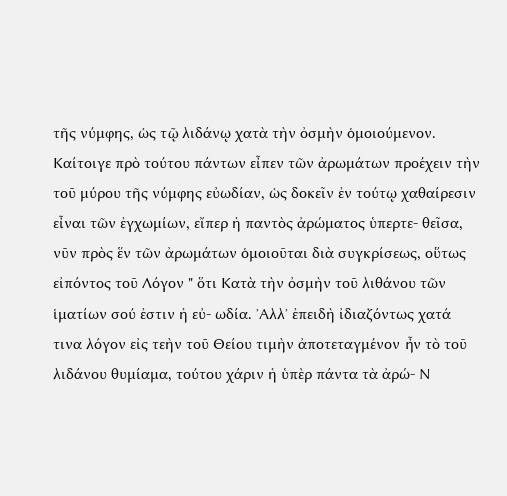τῆς νύμφης, ὡς τῷ λιδάνῳ χατὰ τὴν ὀσμὴν ὁμοιούμενον. Καίτοιγε πρὸ τούτου πάντων εἶπεν τῶν ἀρωμάτων προέχειν τὴν τοῦ μύρου τῆς νύμφης εὐωδίαν, ὡς δοκεῖν ἐν τούτῳ χαθαίρεσιν εἶναι τῶν ἐγχωμίων, εἴπερ ἡ παντὸς ἀρώματος ὑπερτε- θεῖσα, νῦν πρὸς ἕν τῶν ἀρωμάτων ὁμοιοῦται διὰ συγκρίσεως, οὕτως εἰπόντος τοῦ Λόγον " ὅτι Κατὰ τὴν ὀσμὴν τοῦ λιθάνου τῶν ἱματίων σού ἐστιν ἡ εὐ- ωδία. ᾿Αλλ᾽ ἐπειδὴ ἰδιαζόντως χατά τινα λόγον εἰς τεὴν τοῦ Θείου τιμὴν ἀποτεταγμένον ἦν τὸ τοῦ λιδάνου θυμίαμα, τούτου χάριν ἡ ὑπὲρ πάντα τὰ ἀρώ- Ν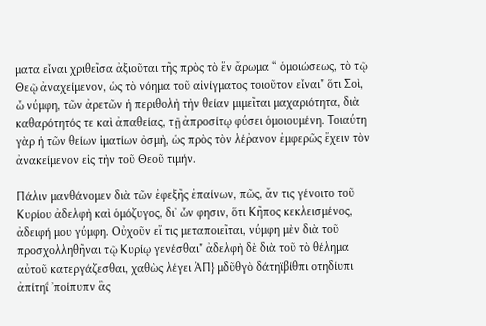ματα εἶναι χριθεῖσα ἀξιοῦται τῆς πρὸς τὸ ἕν ἄρωμα “ ὁμοιώσεως, τὸ τῷ Θεῷ ἀναχείμενον, ὡς τὸ νόημα τοῦ αἰνίγματος τοιοῦτον εἶναι" ὅτι Σοὶ, ὦ νύμφη, τῶν ἀρετῶν ἡ περιθολὴ τὴν θείαν μιμεῖται μαχαριότητα, διὰ καθαρότητός τε καὶ ἀπαθείας, τῇ ἀπροσίτῳ φύσει ὁμοιουμένη. Τοιαύτη γὰρ ἡ τῶν θείων ἱματίων ὀσμὴ, ὡς πρὸς τὸν λέῤανον ἐμφερῶς ἔχειν τὸν ἀνακείμενον εἰς τὴν τοῦ Θεοῦ τιμήν.

Πάλιν μανθάνομεν διὰ τῶν ἐφεξῆς ἐπαίνων, πῶς, ἄν τις γένοιτο τοῦ Κυρίου ἀδελφὴ καὶ ὁμόζυγος, δι᾽ ὧν φησιν, ὅτι Κῆπος κεκλεισμένος, ἀδειφή μου γύμφη. Οὐχοῦν εἴ τις μεταποιεῖται, νύμφη μὲν διὰ τοῦ προσχολληθῆναι τῷ Κυρίῳ γενέσθαι" ἀδελφὴ δὲ διὰ τοῦ τὸ θέλημα αὐτοῦ κατεργάζεσθαι, χαθὼς λέγει ἈΠ} μδῦθγὸ δάτηϊβίθπι οτηδίυπι ἀπίτηΐ ᾿ποίπυπν ἃς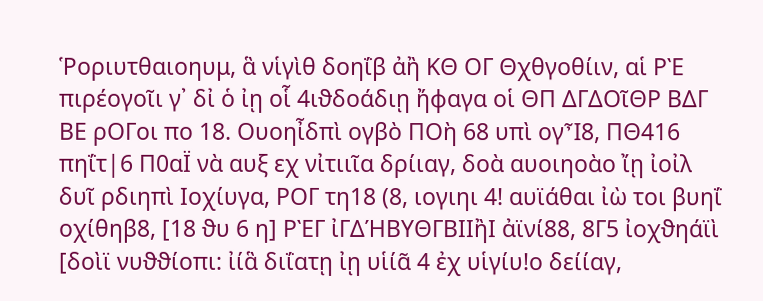Ῥοριυτθαιοηυμ, ἃ νἱγὶθ δοηΐβ ἀἢ ΚΘ ΟΓ Θχθγοθίιν, αἱ ΡῈ πιρέογοῖι γ᾽ δἰ ὁ ἰῃ οἷ 4ιϑδοάδιῃ ἤφαγα οἱ ΘΠ ΔΓΔΟῖΘΡ ΒΔΓ ΒΕ ρΟΓοι πο 18. Ουοηἶδπὶ ογβὸ ΠΟὴ 68 υπὶ ογἾ8, ΠΘ416 πηΐτ|6 Π0αΪ νὰ αυξ εχ νἰτιιῖα δρίιαγ, δοὰ αυοιηοὰο ἴῃ ἰοἰλ δυῖ ρδιηπὶ Ιοχίυγα, ΡΟΓ τη18 (8, ιογιηι 4! αυϊάθαι ἰὼ τοι βυηΐ οχίθηβ8, [18 ϑυ 6 η] ΡῈΓ ἰΓΔΉΒΥΘΓΒΙΙἢΙ ἀϊνί88, 8Γ5 ἰοχϑηάϊὶ [δοὶϊ νυϑϑίοπι: ἰίἃ διΐατῃ ἰῃ υἱίᾶ 4 ἐχ υἱγίυ!ο δείίαγ,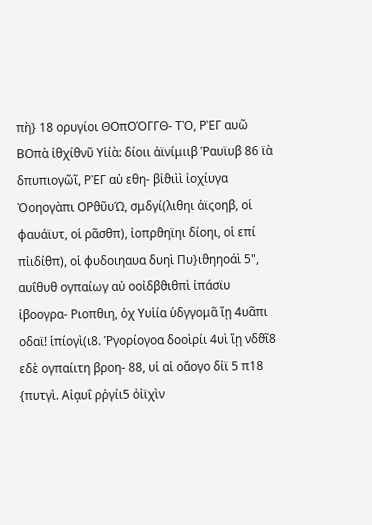πὴ} 18 ορυγίοι ΘΟπΟΌΓΓΘ- ΤῸ, ΡῈΓ αυῶ ΒΟπὰ ἰθχίθνῦ Υἱίὰ: δίοιι ἀϊνίμιιβ Ῥαυϊυβ 86 ϊὰ δπυπιογῶῖ, ΡῈΓ αὐ εθη- βἰϑιὶὶ ἰοχίυγα Ὀοηογὰπι ΟΡϑῦυΏ, σμδγί(λιθηι ἀϊςοηβ, οἱ φαυάϊυτ, οἱ ρᾶσθπ), ἰοπρϑηϊηι δίοηι, οἱ επί πἰιδίθπ), οἱ φυδοιηαυα δυηὶ Πυ}ιϑηηοάὶ 5", αυΐθυθ ογπαίωγ αὐ οοἰδβϑιθπὶ ἰπάσϊυ ἰβοογρα- Ριοπθιη, ὁχ Υυἱία ὑδγγομᾶ ἴῃ 4υᾶπι οδαϊ! ἱπίογὶ(ι8. Ῥγορίογοα δοοὶρίι 4υὶ ἴῃ νδϑῖ8 εδὲ ογπαίιτη βροη- 88, υἱ αἱ οἄογο δἰϊ 5 π18 {πυτγὶ. Αἰᾳυΐ ρῥγίι5 ὀἰϊχὶν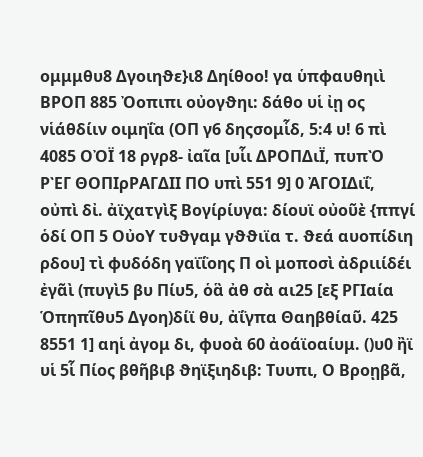ομμμθυ8 Δγοιηϑε}ι8 Δηίθοο! γα ὑπφαυθηιὶ ΒΡΟΠ 885 Ὀοπιπι οὐογϑηι: δάθο υἱ ἰῃ ος νἱάθδίιν οιμηΐα (ΟΠ γ6 δηςσομἷδ, 5:4 υ! 6 πὶ 4085 ΟὈΪ 18 ργρ8- ἰαῖα [υἷι ΔΡΟΠΔιΪ, πυπῸ ΡῈΓ ΘΟΠΙρΡΑΓΔΙΙ ΠΟ υπὶ 551 9] 0 ἈΓΟΙΔιΐ, οὐπὶ δἰ. ἀϊχατγὶξ Βογίρίυγα: δίουϊ οὐοῦὲ {ππγί ὁδί ΟΠ 5 ΟὐοΥ τυϑγαμ γϑϑιϊα τ. ϑεά αυοπίδιη ρδου] τὶ φυδόδη γαϊΐοης Π οὶ μοποσὶ ἀδριιίδέι ἐγᾶὶ (πυγὶ5 βυ Πίυ5, ὁἃ ἀθ σὰ αι25 [εξ ΡΓΙαία Ὁπηπῖθυ5 Δγοη)δίϊ θυ, ἀΐγπα Θαηβθίαῦ. 425 8551 1] αηἱ ἀγομ δι, φυοὰ 60 ἀοάϊοαίυμ. ()υ0 ἢϊ υἱ 5ἷ Πίος βθῆβιβ ϑηϊξιηδιβ: Τυυπι, Ο Βροῃβᾶ,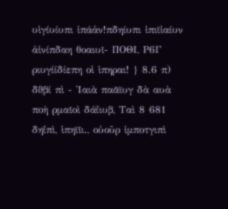υἱγίυίυπι ἰπάἀν!πδηίυπι ἰπιϊἰαίυν ἀἰνίπδαη θοαιυῖ- ΠΟΘΙ, Ρ6Γ ριυγίίδίεπη οἱ ἱπηραι! } 8.6 π) δϑβί πὶ - Ἰαιὰ παᾶϊυγ δὰ αυὰ ποὴ ρμαῖοὶ δάΐιυβ, Ταὶ 8 681 δηΐπὶ, ἱπηϊῖι., οὐοῦρ ἰμποτγιπὶ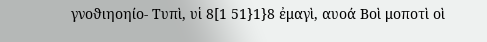γνοϑιηοηίο- Τυπὶ, υἱ 8[1 51}1}8 ἐμαγὶ, αυοά Βοὶ μοποτὶ οὶ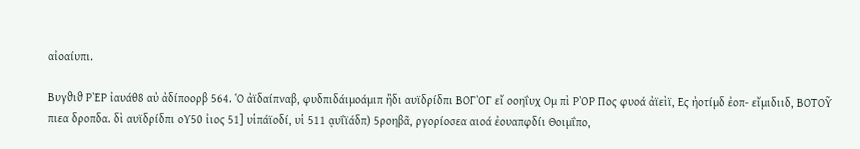αἰοαίυπι.

Βυγϑιϑ ΡῈΡ ἰαυάθ8 αὐ ἀδίποορβ 564. Ὁ ἀϊδαίπναβ, φυδπιδάιμοάμιπ ἢδι αυϊδρίδπι ΒΟΓῸΓ εἴ οοηΐυχ Ομ πὶ ΡῸΡ Πος φυοά ἀϊεὶϊ, Ες ἠοτίμδ ἐοπ- εἴμιδιιδ, ΒΟΤΟΥ͂ πιεα δροπδα. δὶ αυϊδρίδπι οΥ50 ἰιος 51] υἱπάϊοδί, υἱ 511 ᾳυΐϊάδπ) 5ροηβᾶ, ργορίοσεα αιοά ἐουαπφδίι Θοιμΐπο,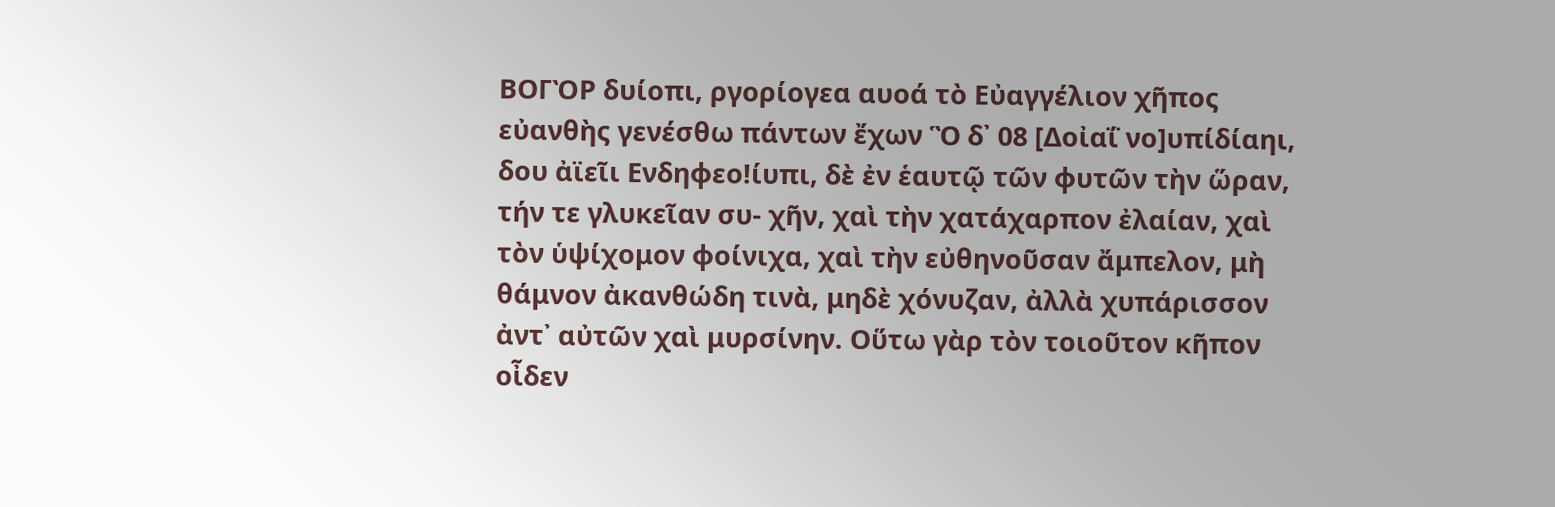ΒΟΓῸΡ δυίοπι, ργορίογεα αυοά τὸ Εὐαγγέλιον χῆπος εὐανθὴς γενέσθω πάντων ἔχων Ὃ δ᾽ 08 [Δοἰαΐ νο]υπίδίαηι, δου ἀϊεῖι Ενδηφεο!ίυπι, δὲ ἐν ἑαυτῷ τῶν φυτῶν τὴν ὥραν, τήν τε γλυκεῖαν συ- χῆν, χαὶ τὴν χατάχαρπον ἐλαίαν, χαὶ τὸν ὑψίχομον φοίνιχα, χαὶ τὴν εὐθηνοῦσαν ἄμπελον, μὴ θάμνον ἀκανθώδη τινὰ, μηδὲ χόνυζαν, ἀλλὰ χυπάρισσον ἀντ᾽ αὐτῶν χαὶ μυρσίνην. Οὕτω γὰρ τὸν τοιοῦτον κῆπον οἶδεν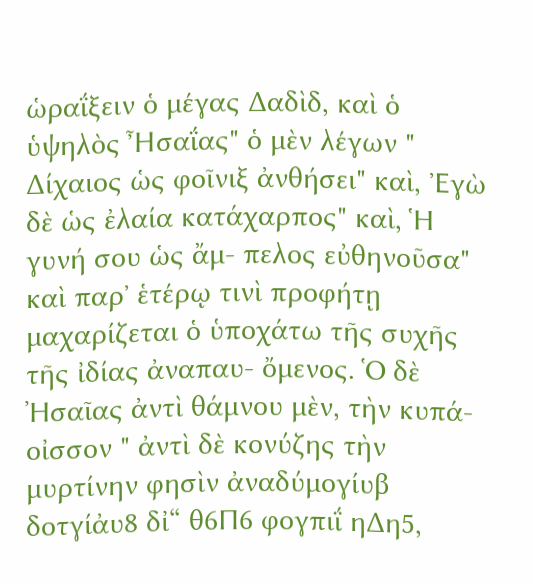ὡραΐξειν ὁ μέγας Δαδὶδ, καὶ ὁ ὑψηλὸς Ἦσαΐας" ὁ μὲν λέγων " Δίχαιος ὡς φοῖνιξ ἀνθήσει" καὶ, ᾿Εγὼ δὲ ὡς ἐλαία κατάχαρπος" καὶ, Ἡ γυνή σου ὡς ἄμ- πελος εὐθηνοῦσα" καὶ παρ᾽ ἑτέρῳ τινὶ προφήτῃ μαχαρίζεται ὁ ὑποχάτω τῆς συχῆς τῆς ἰδίας ἀναπαυ- ὄμενος. Ὁ δὲ Ἠσαῖας ἀντὶ θάμνου μὲν, τὴν κυπά- οἰσσον " ἀντὶ δὲ κονύζης τὴν μυρτίνην φησὶν ἀναδύμογίυβ δοτγίἀυ8 δἰ“ θ6Π6 φογπιΐ ηΔη5,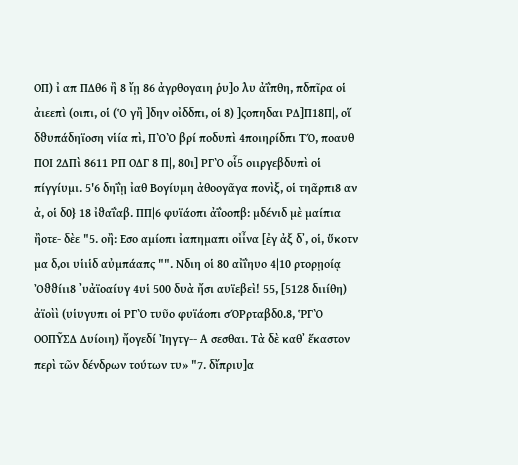ΟΠ) ἰ απ ΠΔθ6 ἢ 8 ἴῃ 86 ἀγρθογαιη ῥυ]ο λυ ἀΐπθη, πδπῖρα οἱ ἀιεεπὶ (οιπι, οἱ (Ὁ γἢ ]δην οἰδδπι, οἱ 8) ]ςοπηδαι ΡΔ]Π18Π|, οἵ δϑυπάδηϊοση νἱία πὶ, ΠῸῸ βρί ποδυπὶ 4ποιηρίδπι ΤΌ, ποαυθ ΠΟΙ 2ΔΠὶ 8611 ΡΠ ΟΔΓ 8 Π|, 80ι] ΡΓῸ οἷ5 οιιργεβδυπὶ οἱ πίγγίυμι. 5'6 δηΐῃ ἰαθ Βογίυμη ἀθοογᾶγα πονὶξ, οἱ τηᾶρπι8 αν ἀ, οἱ δ0} 18 ἰϑαΐαβ. ΠΠ|6 φυϊάοπι ἀΐοοπβ: μδένιδ μὲ μαίπια ἢοτε- δὲε "5. οἢ: Εσο αμίοπι ἰαπημαπι οἰἶνα [ἐγ ἀξ δ᾽, οἱ, ὕκοτν μα δ,οι υἱιἱδ αὐμπάαπς "". Νδιη οἱ 80 αἰΐηυο 4|10 ρτορῃοίᾳ Ὀϑϑίιι8 ᾿υἀϊοαίυγ 4υἱ 500 δυὰ ἤσι αυϊεβεὶ! 55, [5128 διιίθη) ἀϊοὶὶ (υἱυγυπι οἱ ΡΓῸ τυῦο φυϊάοπι σΌΡρταβδ0.8, ῬΓῸ ΟΟΠΥ͂ΣΔ Δυίοιη) ἤογεδί Ἰηγτγ-- Α σεσθαι. Τὰ δὲ καθ᾽ ἕκαστον περὶ τῶν δένδρων τούτων τυ» "7. δἴπριυ]α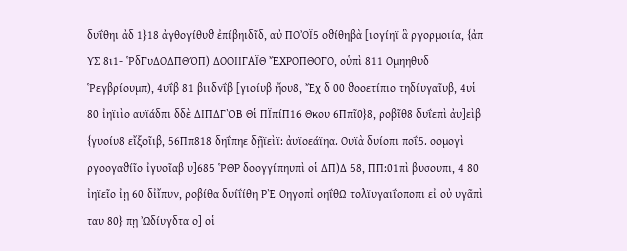δυΐθηι ἀδ 1}18 ἀγθογίθυϑ ἐπίβηιδῖδ, αὐ ΠΟὈΪ5 οϑίθηβὰ [ιογίηϊ ἃ ργορμοιία, {ἀπ ΥΣ 8ι1- ῬδΓυΔΟΔΠΘΌΠ) ΔΟΟΙΙΓΑΪΘ ἜΧΡΟΠΘΟΓΟ, οὑπὶ 811 Ομηηθυδ Ῥεγβρίουμπ), 4υΐβ 81 βιιδνΐβ [γιοίυβ ἤου8, Ἔχ δ 00 ϑοοετίπιο τηδίυγαῖυβ, 4υἱ 80 ἰηϊιὶο αυϊάδπι δδὲ ΔΙΠΔΓῸΒ Θἱ ΠΪπίΠ16 Θκου 6Ππῖ0}8, ροβῖθ8 δυΐεπὶ ἀυ]εὶβ {γυοίυ8 εἴξοῖιβ, 56Ππ818 δηΐπηε δῇϊεὶϊ: ἀυϊοεάϊηα. Ουϊὰ δυίοπι ποΐ5. οομογὶ ργοογαϑίῖο ἰγυοῖαβ υ]685 ῬΘΡ δοογγίπηυπὶ οἱ ΔΠ)Δ 58, ΠΠ:01πὶ βυσουπι, 4 80 ἰηϊεῖο ἰῃ 60 δἰἴπυν, ροβίθα δυίΐίθη ΡῈ Οηγοπἰ οηΐθΩ τολϊυγαιΐοποπι εἰ οὐ υγᾶπὶ ταυ 80} πῃ Ὠδίυγδτα ο] οἱ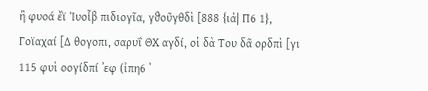ἢ φυοά ἔϊ Ἰυοἷβ πιδιογῖα, γϑοῦγθδὶ [888 {ιἀ| Π6 1}, Γοϊαχαί [Δ θογοπι, σαρυΐ ΘΧ αγδί, οἱ δὰ Του δᾶ ορδπὶ [γι 115 φυὶ οογίδπί ᾿εφ (ἰπη6 ᾽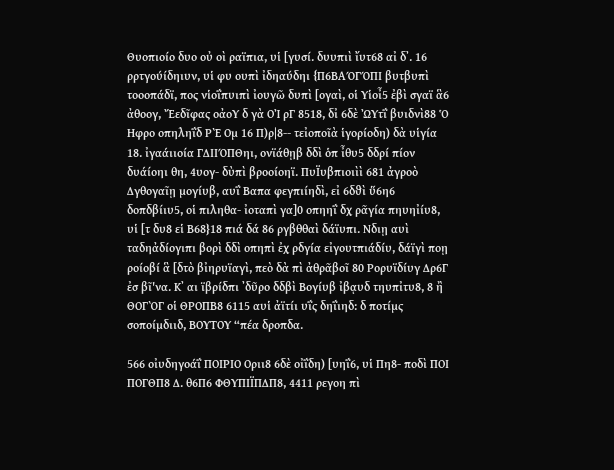Θυοπιοίο δυο οὐ οὶ ραϊπια, υἱ [γυσί. δυυπιὶ ἴυτ68 αἰ δ᾽. 16 ρρτγούίδηιυν, υἱ φυ ουπὶ ἰδηαύδηι {Π6ΒΑΌΓΌΠΙ βυτβυπὶ τοοοπάδϊ, πος νἱοΐπυιπὶ ἰουγῶ δυπὶ [ογαὶ, οἱ Υἱοἶ5 ἐβὶ σγαϊ ἃ6 ἀθοογ, Ἔεδῖφας οἀοΥ δ γὰ ΟἸ ρΓ 8518, δἰ 6δὲ ὨΥτΐ βυιδνὶ88 Ὁ Ηφρο οπηληΐδ ΡῈ Ομ 16 Π)ρ|8-- τεἰοποῖὰ ἱγορίοδη) δὰ υἱγία 18. ἰγαάιιοία ΓΔΙΙΌΠΘηι, ονϊάθῃβ δδὶ ὁπ ἶθυ5 δδρί πίον δυάίοηι θη, 4υογ- δὺπὶ βροοίοηϊ. ΠυΪυβπιοιὶὶ 681 ἀγροὸ Δγθογαῖῃ μογίυβ, αυΐ Βαπα φεγπιίηδὶ, εἰ 6δϑὶ ὕ6η6 δοπδβίιυ5, οἱ πιληθα- ἰοταπὶ γα]0 οπηηΐ δχ ρᾶγία πηυηἰίυ8, υἱ [τ δυ8 εἱ Β68}18 πιά δά 86 ργβθθαὶ δάϊυπι. Νδιῃ αυὶ ταδηἀδίογιπι βορὶ δδὶ οπηπὶ ἐχ ρδγία εἰγουτπιάδίυ, δάϊγὶ ποῃ ροίοβί ἃ [δτὸ βἰηρυϊαγὶ, πεὸ δὰ πὶ ἀθρᾶβοῖ 80 Ρορυϊδίυγ Δρ6Γ ἐσ βῖ'να. Κ᾽ αι ϊβρίδπι ᾿δῦρο δδβὶ Βογίυβ ἰβᾳυδ τηυπἰτυ8, 8 ἢ ΘΟΓῸΓ οἱ ΘΡΟΠΒ8 6115 αυἱ ἀϊτίι υΐς δηΐιηδ: δ ποτίμς σοποίμδιιδ, ΒΟΥΤΟΥ “πέα δροπδα.

566 οἰυδηγοάΐ ΠΟΙΡΙΟ Οριι8 6δὲ οἰΐδη) [υηΐ6, υἱ Πη8- ποδὶ ΠΟΙ ΠΟΓΘΠ8 Δ. θ6Π6 ΦΘΥΠΙΪΠΔΠ8, 4411 ρεγοη πὶ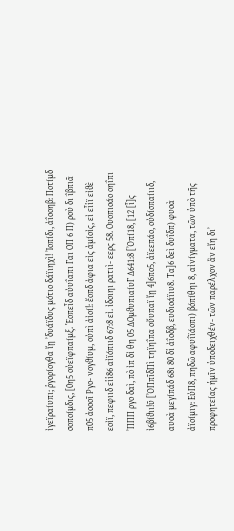ἰγεϊραίυπι; ῥγορίογθα ἴῃ ᾿δυάϊδυς μότιο δάϊιηχὶ! Ἰοπίδι, ἀΐοοηβ: Ποτίμδ σοποίμδις, [0η5 οὐεϊφπαίμξ. Ἑοπεἶδ αὐυΐαπι Γαι ΟΠ 6 Π) ροὺ δι ΐβπιᾶ π05 ἀοοοῖ Ργο- νογϑίυμ, οὐπὶ ἀἰοί!: ἔοπδ ἀφια εἰς ἀμίοἰς, εἰ εἷἱϊ εἰϑὲ εοἰϊ, πεφιιδ εἱἱ86 αἰϊόπιιδ 67:8 εἰ. ἰδοιηι ρατιὶ- εερς 58. Ουοπιοάο οηΐπι ᾿ΠΠΠ ργο δαὶ, πὸ ἰπ δἰ θη 05 ΔΟμϑυπιαίυΓ Δ641:8 [Ὀπί18, [12 [ἷ]ς ἰ6βίϑιι!ῦ [ὈΠπῖδΠὶ τηϊηΐπα οὔυπαϊ ἴῃ 4]6πο5, ἀϊεεπάο, οὐδίσπαίιιδ, αυοὰ μεγίπάδ 68ι 80 δἱ ἀΐοδβ, ευδιοάϊιυ8. Τα]6 δεὶ δυΐδπ) φυοὰ ἀϊοίμιγ: ΕὐΠ8, πηδῶ αφυΐϊάοπι) βόπίθηι 8, αἰνίγματα, τῶν ὑπὸ τῆς προφητείας ἡμῖν ὑποδειχθέν- τῶν παρέλχον ἂν εἴη δι᾽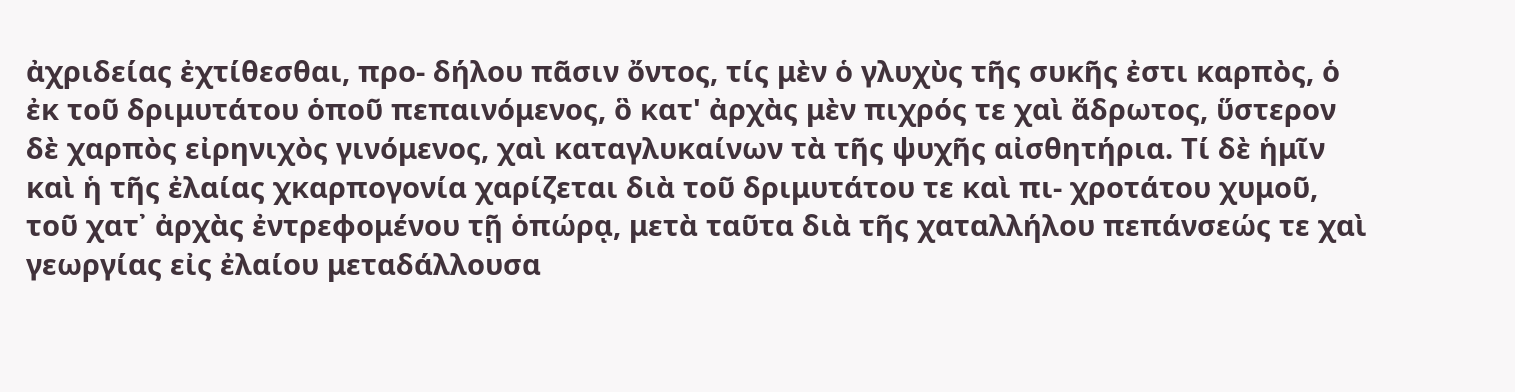ἀχριδείας ἐχτίθεσθαι, προ- δήλου πᾶσιν ὄντος, τίς μὲν ὁ γλυχὺς τῆς συκῆς ἐστι καρπὸς, ὁ ἐκ τοῦ δριμυτάτου ὁποῦ πεπαινόμενος, ὃ κατ' ἀρχὰς μὲν πιχρός τε χαὶ ἄδρωτος, ὕστερον δὲ χαρπὸς εἰρηνιχὸς γινόμενος, χαὶ καταγλυκαίνων τὰ τῆς ψυχῆς αἰσθητήρια. Τί δὲ ἡμῖν καὶ ἡ τῆς ἐλαίας χκαρπογονία χαρίζεται διὰ τοῦ δριμυτάτου τε καὶ πι- χροτάτου χυμοῦ, τοῦ χατ᾽ ἀρχὰς ἐντρεφομένου τῇ ὁπώρᾳ, μετὰ ταῦτα διὰ τῆς χαταλλήλου πεπάνσεώς τε χαὶ γεωργίας εἰς ἐλαίου μεταδάλλουσα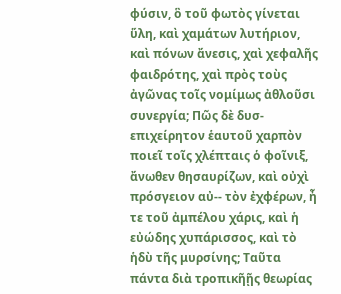φύσιν, ὃ τοῦ φωτὸς γίνεται ὕλη, καὶ χαμάτων λυτήριον, καὶ πόνων ἄνεσις, χαὶ χεφαλῆς φαιδρότης, χαὶ πρὸς τοὺς ἀγῶνας τοῖς νομίμως ἀθλοῦσι συνεργία; Πῶς δὲ δυσ- επιχείρητον ἑαυτοῦ χαρπὸν ποιεῖ τοῖς χλέπταις ὁ φοῖνιξ, ἄνωθεν θησαυρίζων, καὶ οὐχὶ πρόσγειον αὐ-- τὸν ἐχφέρων, ἦ τε τοῦ ἀμπέλου χάρις, καὶ ἡ εὐώδης χυπάρισσος, καὶ τὸ ἡδὺ τῆς μυρσίνης; Ταῦτα πάντα διὰ τροπικῆῇς θεωρίας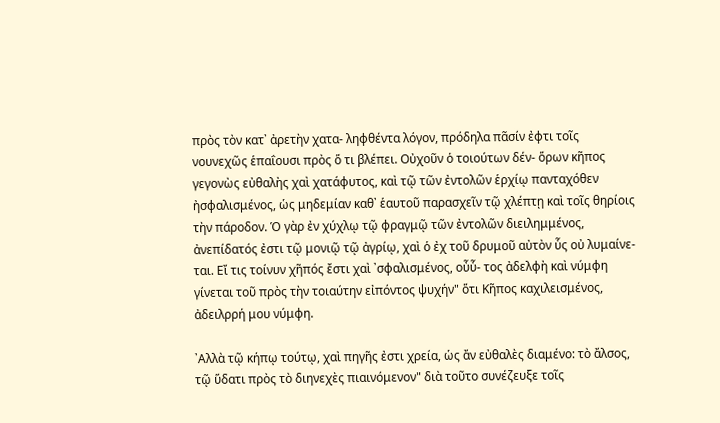πρὸς τὸν κατ᾽ ἀρετὴν χατα- ληφθέντα λόγον, πρόδηλα πᾶσίν ἐφτι τοῖς νουνεχῶς ἑπαΐουσι πρὸς ὅ τι βλέπει. Οὐχοῦν ὁ τοιούτων δέν- ὅρων κῆπος γεγονὼς εὐθαλὴς χαὶ χατάφυτος, καὶ τῷ τῶν ἐντολῶν ἑρχίῳ πανταχόθεν ἠσφαλισμένος, ὡς μηδεμίαν καθ᾽ ἑαυτοῦ παρασχεῖν τῷ χλέπτῃ καὶ τοῖς θηρίοις τὴν πάροδον. Ὁ γὰρ ἐν χύχλῳ τῷ φραγμῷ τῶν ἐντολῶν διειλημμένος, ἀνεπίδατός ἐστι τῷ μονιῷ τῷ ἀγρίῳ, χαὶ ὁ ἐχ τοῦ δρυμοῦ αὐτὸν ὗς οὐ λυμαίνε- ται. Εἴ τις τοίνυν χῆπός ἔστι χαὶ ᾿σφαλισμένος, οὖὗ- τος ἀδελφὴ καὶ νύμφη γίνεται τοῦ πρὸς τὴν τοιαύτην εἰπόντος ψυχήν" ὅτι Κῆπος καχιλεισμένος, ἀδειλρρή μου νύμφη.

᾿Αλλὰ τῷ κήπῳ τούτῳ, χαὶ πηγῆς ἐστι χρεία, ὡς ἄν εὐθαλὲς διαμένο: τὸ ἄλσος, τῷ ὕδατι πρὸς τὸ διηνεχὲς πιαινόμενον" διὰ τοῦτο συνέζευξε τοῖς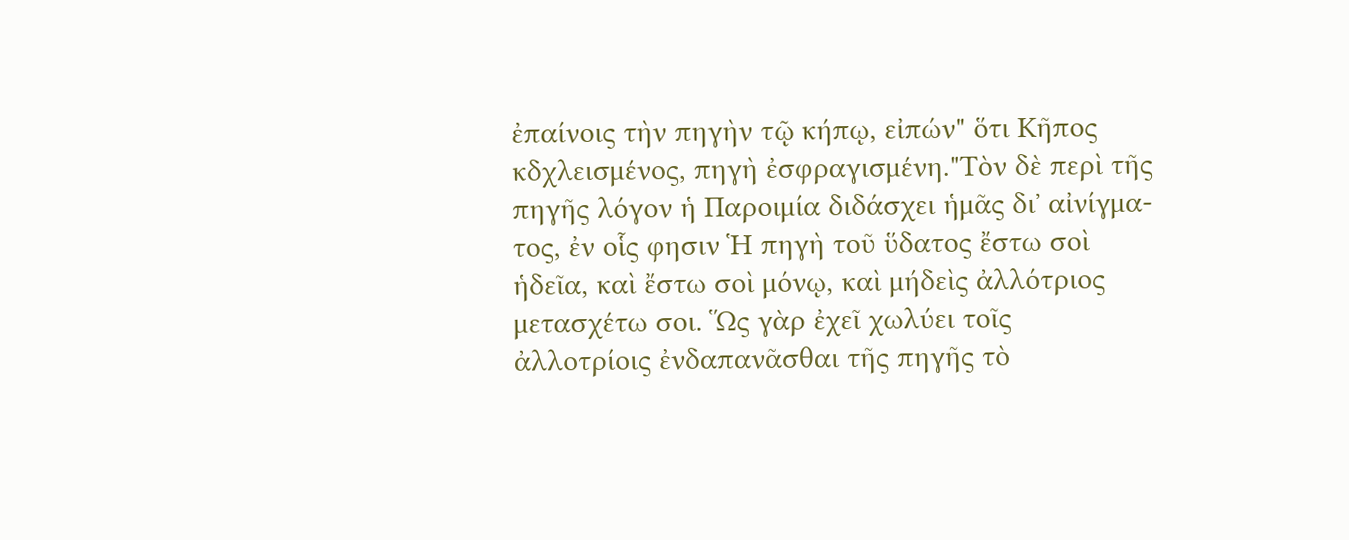ἐπαίνοις τὴν πηγὴν τῷ κήπῳ, εἰπών" ὅτι Κῆπος κδχλεισμένος, πηγὴ ἐσφραγισμένη."Τὸν δὲ περὶ τῆς πηγῆς λόγον ἡ Παροιμία διδάσχει ἡμᾶς δι᾽ αἰνίγμα- τος, ἐν οἷς φησιν Ἡ πηγὴ τοῦ ὕδατος ἔστω σοὶ ἡδεῖα, καὶ ἔστω σοὶ μόνῳ, καὶ μήδεὶς ἀλλότριος μετασχέτω σοι. Ὥς γὰρ ἐχεῖ χωλύει τοῖς ἀλλοτρίοις ἐνδαπανᾶσθαι τῆς πηγῆς τὸ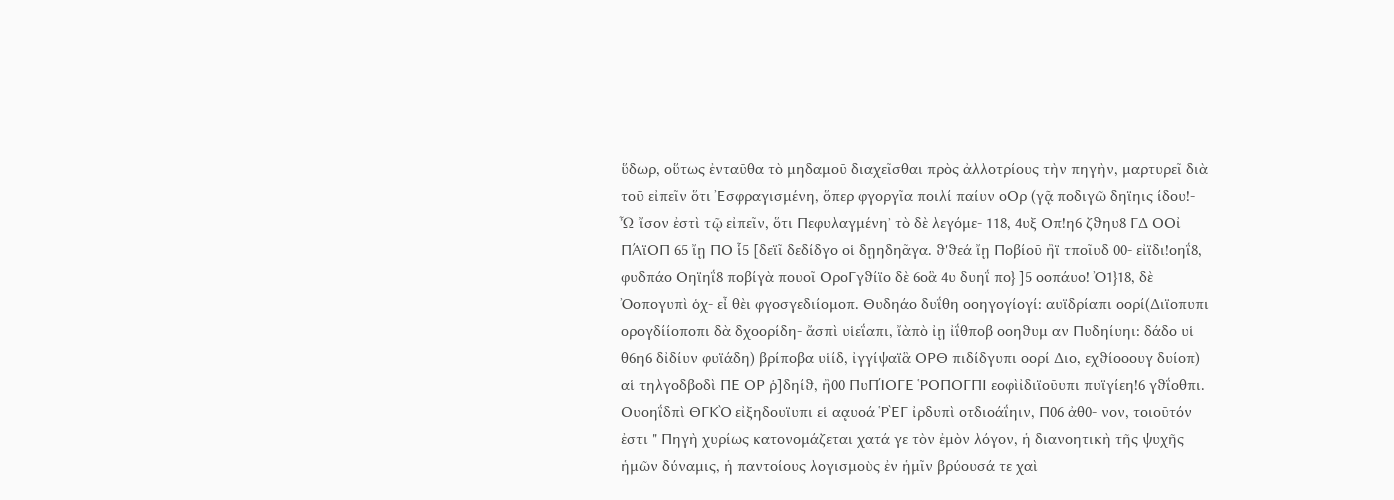ὕδωρ, οὕτως ἐνταῦθα τὸ μηδαμοῦ διαχεῖσθαι πρὸς ἀλλοτρίους τὴν πηγὴν, μαρτυρεῖ διὰ τοῦ εἰπεῖν ὅτι Ἐσφραγισμένη, ὅπερ φγοργῖα ποιλί παίυν οΟρ (γᾷ ποδιγῶ δηϊηις ίδου!- Ὦ ἴσον ἐστὶ τῷ εἰπεῖν, ὅτι Πεφυλαγμένη᾽ τὸ δὲ λεγόμε- 118, 4υξ Οπ!η6 ζϑηυ8 ΓΔ ΟΟἰ ΠΆϊΟΠ 65 ἴῃ ΠΟ ἷ5 [δεϊῖ δεδίδγο οἱ δῃηδηᾶγα. ϑ'ϑεά ἴῃ Ποβίοῦ ἢϊ τποῖυδ 00- εἰϊδι!οηΐ8, φυδπάο Οηϊηΐ8 ποβίγὰ πουοῖ ΟροΓγϑίϊο δὲ 6οἃ 4υ δυηΐ πο} ]5 οοπάυο! Ὀ1}18, δὲ Ὀοπογυπὶ ὁχ- εἶ θὲι φγοσγεδιίομοπ. Θυδηάο δυΐθη οοηγογίογί: αυϊδρίαπι οορί(Διϊοπυπι ορογδίίοποπι δὰ δχοορίδη- ἄσπὶ υἱεΐαπι, ἴὰπὸ ἰῃ ἰΐθποβ οοηϑυμ αν Πυδηίυηι: δάδο υἱ θ6η6 δἰδίυν φυϊάδη) βρίποβα υἱίδ, ἰγγίψαϊἃ ΟΡΘ πιδίδγυπι οορί Διο, εχϑίοοουγ δυίοπ) αἱ τηλγοδβοδὶ ΠΕ ΟΡ ῥ]δηίϑ, ἢ00 ΠυΠΊΟΓΕ ῬΟΠΟΓΠΙ εοφὶἰδιϊοῦυπι πυϊγίεη!6 γϑΐοθπι. Ουοηΐδπὶ ΘΓΚῸ εἰξηδουϊυπι εἱ αᾳυοά ῬῈΓ ἰρδυπὶ οτδιοάΐηιν, Π06 ἀθ0- νον, τοιοῦτόν ἐστι " Πηγὴ χυρίως κατονομάζεται χατά γε τὸν ἐμὸν λόγον, ἡ διανοητικὴ τῆς ψυχῆς ἡμῶν δύναμις, ἡ παντοίους λογισμοὺς ἐν ἡμῖν βρύουσά τε χαὶ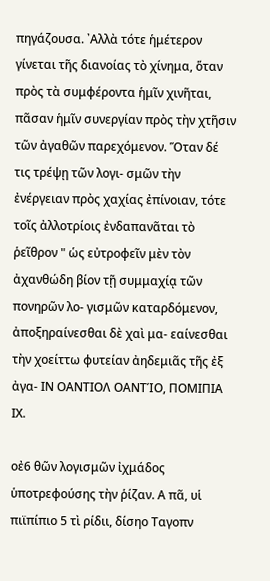πηγάζουσα. ᾿Αλλὰ τότε ἡμέτερον γίνεται τῆς διανοίας τὸ χίνημα, ὅταν πρὸς τὰ συμφέροντα ἡμῖν χινῆται, πᾶσαν ἡμῖν συνεργίαν πρὸς τὴν χτῆσιν τῶν ἀγαθῶν παρεχόμενον. Ὅταν δέ τις τρέψῃ τῶν λογι- σμῶν τὴν ἐνέργειαν πρὸς χαχίας ἐπίνοιαν, τότε τοῖς ἀλλοτρίοις ἐνδαπανᾶται τὸ ῥεῖθρον " ὡς εὐτροφεῖν μὲν τὸν ἀχανθώδη βίον τῇ συμμαχίᾳ τῶν πονηρῶν λο- γισμῶν καταρδόμενον, ἀποξηραίνεσθαι δὲ χαὶ μα- εαίνεσθαι τὴν χοείττω φυτείαν ἀηδεμιᾶς τῆς ἐξ ἀγα- ΙΝ ΟΑΝΤΙΟΛ ΟΑΝΤΊΟ, ΠΟΜΙΠΙΑ ΙΧ.

οἐ6 θῶν λογισμῶν ἰχμάδος ὑποτρεφούσης τὴν ῥίζαν. Α πᾶ, υἱ πιϊπίπιο 5 τὶ ρίδιι, δίσηο Ταγοπν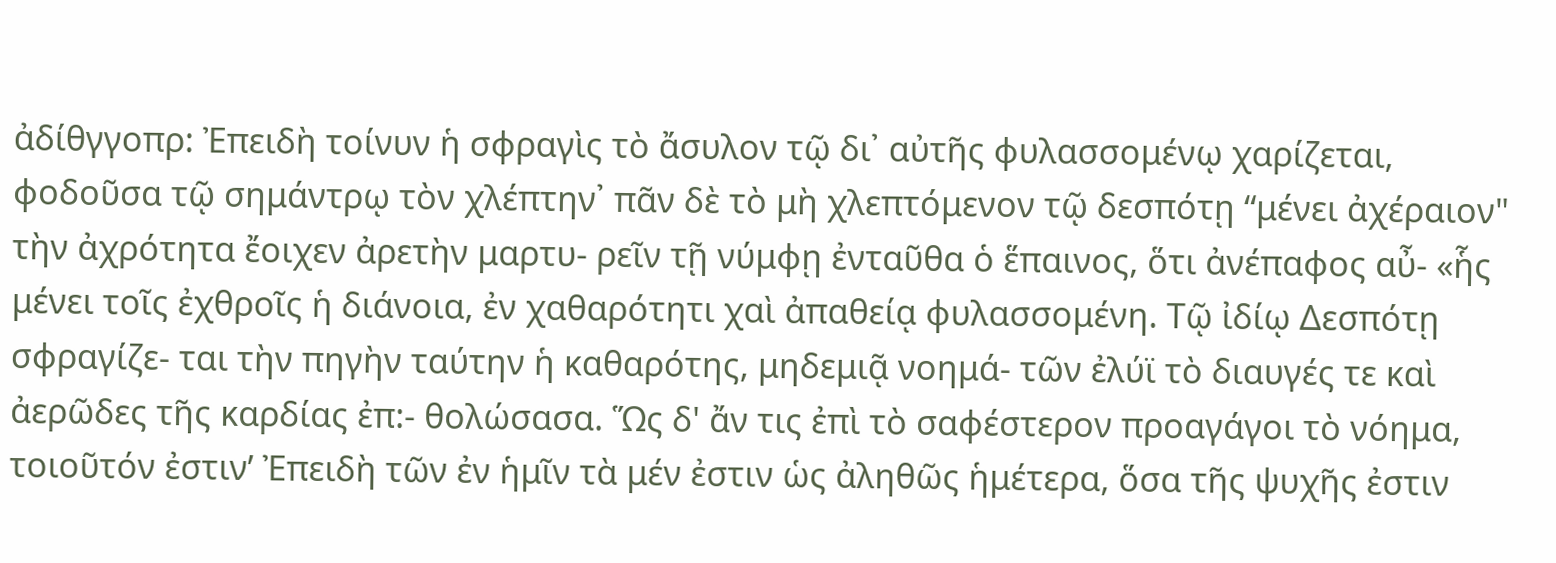ἀδίθγγοπρ: Ἐπειδὴ τοίνυν ἡ σφραγὶς τὸ ἄσυλον τῷ δι᾽ αὐτῆς φυλασσομένῳ χαρίζεται, φοδοῦσα τῷ σημάντρῳ τὸν χλέπτην᾽ πᾶν δὲ τὸ μὴ χλεπτόμενον τῷ δεσπότῃ “μένει ἀχέραιον" τὴν ἀχρότητα ἔοιχεν ἀρετὴν μαρτυ- ρεῖν τῇ νύμφῃ ἐνταῦθα ὁ ἕπαινος, ὅτι ἀνέπαφος αὖ- «ἧς μένει τοῖς ἐχθροῖς ἡ διάνοια, ἐν χαθαρότητι χαὶ ἀπαθείᾳ φυλασσομένη. Τῷ ἰδίῳ Δεσπότῃ σφραγίζε- ται τὴν πηγὴν ταύτην ἡ καθαρότης, μηδεμιᾷ νοημά- τῶν ἐλύϊ τὸ διαυγές τε καὶ ἀερῶδες τῆς καρδίας ἐπ:- θολώσασα. Ὥς δ' ἄν τις ἐπὶ τὸ σαφέστερον προαγάγοι τὸ νόημα, τοιοῦτόν ἐστιν’ Ἐπειδὴ τῶν ἐν ἡμῖν τὰ μέν ἐστιν ὡς ἀληθῶς ἡμέτερα, ὅσα τῆς ψυχῆς ἐστιν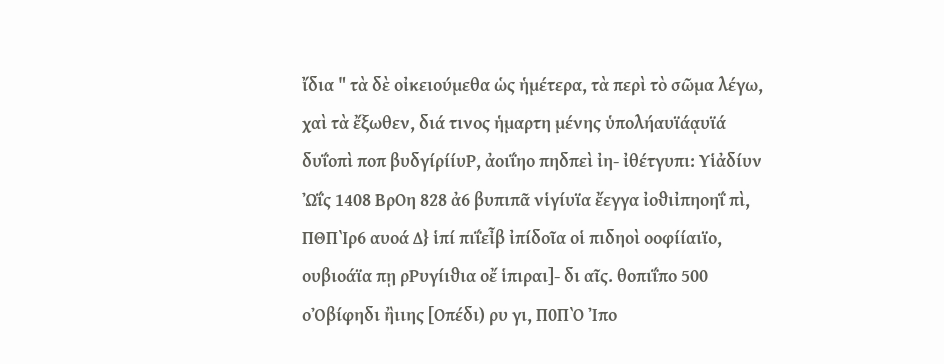ἴδια " τὰ δὲ οἰκειούμεθα ὡς ἡμέτερα, τὰ περὶ τὸ σῶμα λέγω, χαὶ τὰ ἔξωθεν, διά τινος ἡμαρτη μένης ὑπολήαυϊάᾳυϊά δυΐοπὶ ποπ βυδγίρίίυΡ, ἀοιΐηο πηδπεὶ ἰη- ἰθέτγυπι: Υἱἀδίυν Ὠΐς 1408 ΒρΟη 828 ἀ6 βυπιπᾶ νἱγίυϊα ἔεγγα ἰοϑιἰπηοηΐ πὶ, ΠΘΠῚρ6 αυοά Δ} ἱπί πιΐεἶβ ἰπίδοῖα οἱ πιδηοὶ οοφίίαιϊο, ουβιοάϊα πῃ ρΡυγίιϑια οἔ ἱπιραι]- δι αῖς. θοπιΐπο 500 οὈβίφηδι ἢιιης [Οπέδι) ρυ γι, Π0ΠῸ Ἰπο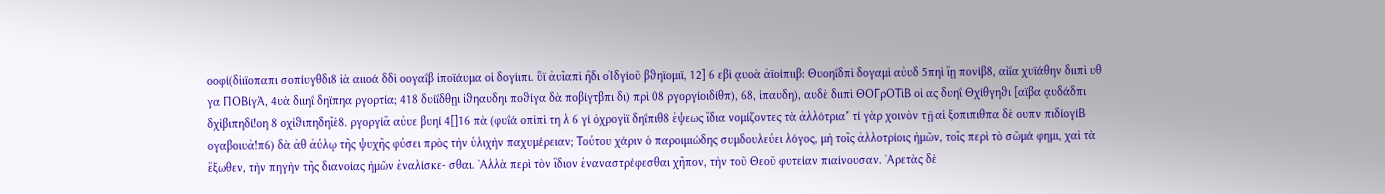οοφί(δἰιϊοπαπι σοπίυγθδι8 ἰὰ αιιοά δδὶ οογαΐβ ἰποϊάυμα οἱ δογίιπι. ὕϊ ἀυῖαπὶ ἢδι οἸδγίοῦ βϑηϊομιϊ, 12] 6 εβὶ ᾳυοὰ ἀϊοίπιιβ: Θυοηΐδπὶ δογαμὶ αὐυδ 5πηὶ ἴῃ πονίβ8, αἰΐα χυϊάθην διιπὶ υθ γα ΠΟΒίγΆ, 4υὰ διιηΐ δηϊπηα ργορτία; 418 δυίΐδθῃι ἰϑηαυδηι ποϑίγα δὰ ποβίγτβπι δι) πρὶ 08 ργοργίοιδίθπ), 68, ἱπαυδη), αυδὲ διιπὶ ΘΟΓρΟΤὶΒ οἱ ας δυηΐ Θχίθγηϑι [αϊβα ᾳυδάδπι δχἰβιπηδί!οη 8 οχἰϑιπηδηῖὲ8. ργοργίᾶ αὐυε βυηί 4[]16 πὰ (φυΐά οπὶπὶ τη λ 6 γί ὀχρογὶϊ δηΐπιθ8 ἐψεως ἴδια νομίζοντες τὰ ἀλλότρια" τί γὰρ χοινὸν τῇ αὶ ξοπιπιθπα δὲ ουπν πιδίογίΒ ογαβοιυἀ!π6) δὰ ἀθ ἀύλῳ τῆς ψυχῆς φύσει πρὸς τὴν ὑλιχὴν παχυμέρειαν; Τούτου χάριν ὁ παροιμιώδης συμδουλεύει λόγος, μὴ τοῖς ἀλλοτρίοις ἡμῶν, τοῖς περὶ τὸ σῶμά φημι, χαὶ τὰ ἔξωθεν, τὴν πηγὴν τῆς διανοίας ἡμῶν ἐναλίσκε- σθαι. ᾿Αλλὰ περὶ τὸν ἴδιον ἐναναστρέφεσθαι χῆπον, τὴν τοῦ Θεοῦ φυτείαν πιαίνουσαν. ᾿Αρετὰς δὲ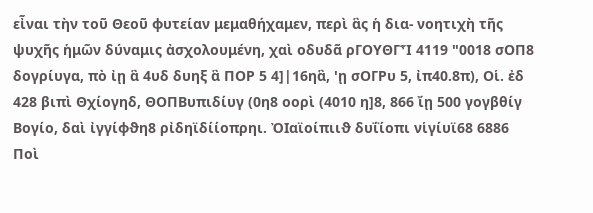εἶναι τὴν τοῦ Θεοῦ φυτείαν μεμαθήχαμεν, περὶ ἃς ἡ δια- νοητιχὴ τῆς ψυχῆς ἡμῶν δύναμις ἀσχολουμένη, χαὶ οδυδᾶ ρΓΟΥΘΓἾ 4119 "0018 σΟΠ8 δογρίυγα, πὸ ἰῃ ἃ 4υδ δυηξ ἃ ΠΟΡ 5 4]|16ηἃ, 'ῃ σΟΓΡυ 5, ἰπ40.8π), Οἱ. ἐδ 428 βιπὶ Θχίογηδ, ΘΟΠΒυπιδίυγ (0η8 οορὶ (4010 η]8, 866 ἴῃ 500 γογβθίγ Βογίο, δαὶ ἰγγίφϑη8 ρἰδηϊδίίοπρηι. ὈΙαϊοίπιιϑ δυΐίοπι νἱγίυϊ68 6886 Ποὶ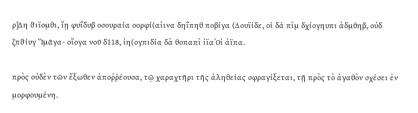ρ]Δη ϑιϊομθι, ἴῃ φυΐδυβ οσουραία οορφί(αἰινα δηΐπηθ ποβίγα (Δουϊίδε, οἱ δά πἰμ δχίογηυπι ἀδμθηβ, οὐδ ζπϑίυγ Ἵμᾶγα- οἴογα νοῦ δ118, ἰη(ογπιδία δὰ θοπαπὶ ἰϊαὈἰ ἀϊπα.

πρὸς οὐδὲν τῶν ἔξωθεν ἀποῤῥέουσα, τῷ χαραχτῆρι τῆς ἀληθείας σφραγίξεται, τῇ πρὸς τὸ ἀγαθὸν σχέσει ἐν μορφουμένη.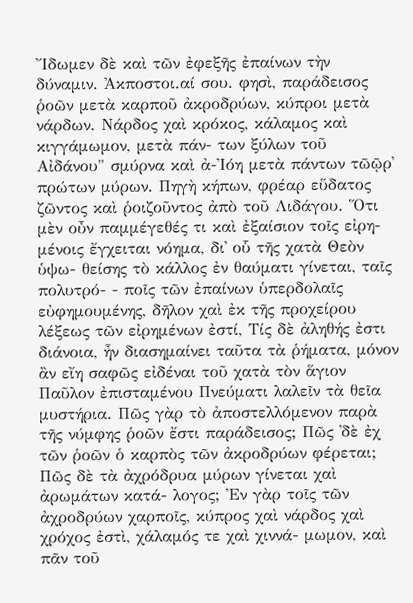Ἴδωμεν δὲ καὶ τῶν ἐφεξῆς ἐπαίνων τὴν δύναμιν. Ἀκποστοι.αί σου. φησὶ, παράδεισος ῥοῶν μετὰ καρποῦ ἀκροδρύων, κύπροι μετὰ νάρδων. Νάρδος χαὶ κρόκος, κάλαμος καὶ κιγγάμωμον, μετὰ πάν- των ξύλων τοῦ Αἰδάνου" σμύρνα καὶ ἀ-Ἰόη μετὰ πάντων τῶῷρ᾽ πρώτων μύρων. Πηγὴ κήπων, φρέαρ εὕδατος ζῶντος καὶ ῥοιζοῦντος ἀπὸ τοῦ Λιδάγου. Ὅτι μὲν οὖν παμμέγεθές τι καὶ ἐξαίσιον τοῖς εἰρη- μένοις ἔγχειται νόημα, δι᾽ οὗ τῆς χατὰ Θεὸν ὑψω- θείσης τὸ κάλλος ἐν θαύματι γίνεται, ταῖς πολυτρό- - ποῖς τῶν ἐπαίνων ὑπερδολαῖς εὐφημουμένης, δῆλον χαὶ ἐκ τῆς προχείρου λέξεως τῶν εἰρημένων ἐστί, Τίς δὲ ἀληθής ἐστι διάνοια, ἦν διασημαίνει ταῦτα τὰ ῥήματα, μόνον ἂν εἴη σαφῶς εἰδέναι τοῦ χατὰ τὸν ἅγιον Παῦλον ἐπισταμένου Πνεύματι λαλεῖν τὰ θεῖα μυστήρια. Πῶς γὰρ τὸ ἀποστελλόμενον παρὰ τῆς νύμφης ῥοῶν ἔστι παράδεισος; Πῶς ᾿δὲ ἐχ τῶν ῥοῶν ὁ καρπὸς τῶν ἀκροδρύων φέρεται; Πῶς δὲ τὰ ἀχρόδρυα μύρων γίνεται χαὶ ἀρωμάτων κατά- λογος; Ἐν γὰρ τοῖς τῶν ἀχροδρύων χαρποῖς, κύπρος χαὶ νάρδος χαὶ χρόχος ἐστὶ, χάλαμός τε χαὶ χιννά- μωμον, καὶ πᾶν τοῦ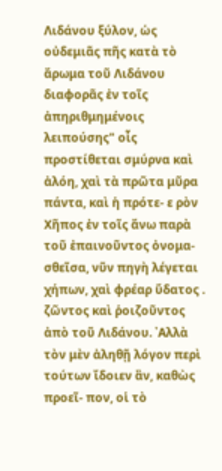Λιδάνου ξύλον, ὡς οὐδεμιᾶς πῆς κατὰ τὸ ἄρωμα τοῦ Λιδάνου διαφορᾶς ἐν τοῖς ἀπηριθμημένοις λειπούσης" οἷς προστίθεται σμύρνα καὶ ἀλόη, χαὶ τὰ πρῶτα μῦρα πάντα, καὶ ἡ πρότε- ε ρὸν Χῆπος ἐν τοῖς ἄνω παρὰ τοῦ ἐπαινοῦντος ὀνομα- σθεῖσα, νῦν πηγὴ λέγεται χήπων, χαὶ φρέαρ ὕδατος . ζῶντος καὶ ῥοιζοῦντος ἀπὸ τοῦ Λιδάνου. ᾿Αλλὰ τὸν μὲν ἀληθῇ λόγον περὶ τούτων ἴδοιεν ἂν, καθὼς προεῖ- πον, οἱ τὸ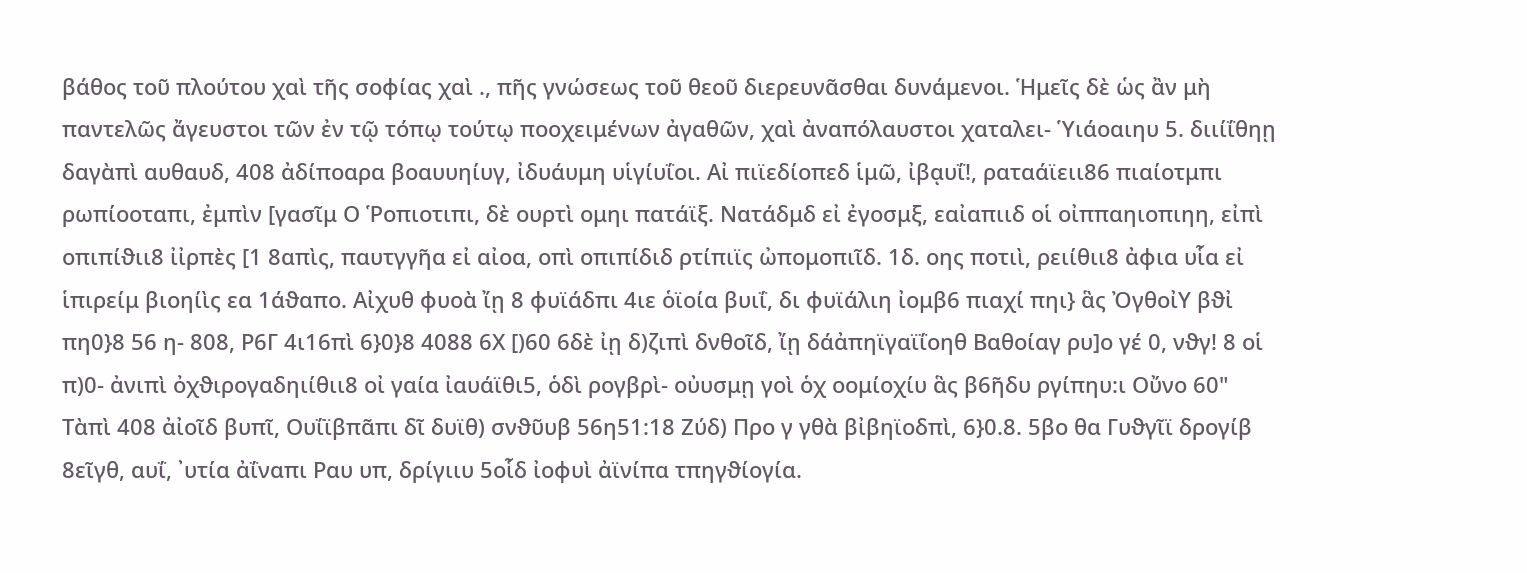βάθος τοῦ πλούτου χαὶ τῆς σοφίας χαὶ ., πῆς γνώσεως τοῦ θεοῦ διερευνᾶσθαι δυνάμενοι. Ἡμεῖς δὲ ὡς ἂν μὴ παντελῶς ἄγευστοι τῶν ἐν τῷ τόπῳ τούτῳ ποοχειμένων ἀγαθῶν, χαὶ ἀναπόλαυστοι χαταλει- Ὑιάοαιηυ 5. διιίΐθηῃ δαγὰπὶ αυθαυδ, 408 ἀδίποαρα βοαυυηίυγ, ἰδυάυμη υἱγίυΐοι. Αἰ πιϊεδίοπεδ ἱμῶ, ἰβᾳυΐ!, ραταάϊειι86 πιαίοτμπι ρωπίοοταπι, ἐμπὶν [γασῖμ Ο Ῥοπιοτιπι, δὲ ουρτὶ ομηι πατάϊξ. Νατάδμδ εἰ ἐγοσμξ, εαἰαπιιδ οἱ οἰππαηιοπιηη, εἰπὶ οπιπίϑιι8 ἰἰρπὲς [1 8απὶς, παυτγγῆα εἰ αἰοα, οπὶ οπιπίδιδ ρτίπιϊς ὠπομοπιῖδ. 1δ. οης ποτιὶ, ρειίθιι8 ἀφια υἷα εἰ ἱπιρείμ βιοηίὶς εα 1άϑαπο. Αἰχυθ φυοὰ ἴῃ 8 φυϊάδπι 4ιε ὁϊοία βυιΐ, δι φυϊάλιη ἰομβ6 πιαχί πηι} ἃς ὈγθοἰΥ βϑἰ πη0}8 56 η- 808, Ρ6Γ 4ι16πὶ 6}0}8 4088 6Χ [)60 6δὲ ἰῃ δ)ζιπὶ δνθοῖδ, ἴῃ δάἀπηϊγαϊΐοηθ Βαθοίαγ ρυ]ο γέ 0, νϑγ! 8 οἱ π)0- ἀνιπὶ ὀχϑιρογαδηιίθιι8 οἰ γαία ἰαυάϊθι5, ὁδὶ ρογβρὶ- οὐυσμῃ γοὶ ὁχ οομίοχίυ ἃς β6ῆδυ ργίπηυ:ι Οὔνο 60" Τὰπὶ 408 ἀἰοῖδ βυπῖ, Ουΐϊβπᾶπι δῖ δυϊθ) σνϑῦυβ 56η51:18 Ζύδ) Προ γ γθὰ βἰβηϊοδπὶ, 6}0.8. 5βο θα Γυϑγῖϊ δρογίβ 8εῖγθ, αυΐ, ᾿υτία ἀΐναπι Ραυ υπ, δρίγιιυ 5οἷδ ἰοφυὶ ἀϊνίπα τπηγϑίογία.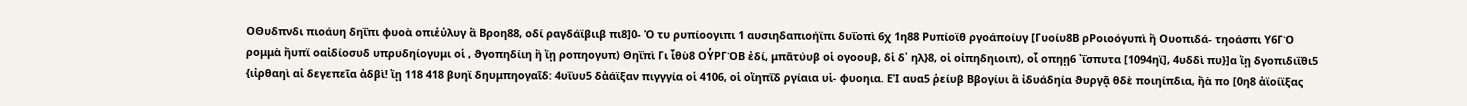ΟΘυδπνδι πιοάυη δηΐπι φυοὰ οπιἐὐλυγ ἃ Βροη88, οδί ραγδάϊβιιβ πι8]0- Ὁ τυ ρυπίοογιπι 1 αυσιηδαπιοήϊπι δυΐοπὶ 6χ 1η88 Ρυπίοϊθ ργοάποίυγ [Γυοίυ8Β ρΡοιοόγυπὶ ἢ Ουοπιδά- τηοάσπι Υ6ΓῸ ρομμὰ ἤυπϊ οαἰδίοσυδ υπρυδηίογυμι οἱ , ϑγοπηδίιη ἢ ἴῃ ροπηογυπ) Θηΐπὶ Γι ἶθὺ8 ΟΥ̓ΡΓῸΒ ἐδί, μπᾶτύυβ οἱ ογοουβ, δἱ δ᾽ ηλ}8, οἱ οἰπηδηιοιπ), οἷ οπηῃ6 ᾿ΐσπυτα [1094ηϊ], 4υδδὶ πυ}]α ἴῃ δγοπιδιΐθι5 {ιἰρθαηὶ αἰ δεγεπεῖα ἀδβὶ! ἴῃ 118 418 βυηϊ δηυμπηογαῖδ: 4υΐυυ5 δἀάϊξαν πιγγγία οἱ 4106, οἱ οἵηπΐδ ργίαια υἱ- φυοηια. ΕἸ αυα5 ῥείυβ Ββογίυι ἃ ἰδυάδηία ϑυργᾷ θδὲ ποιηίπδια, ἤὰ πο [0η8 ἀϊοίϊξας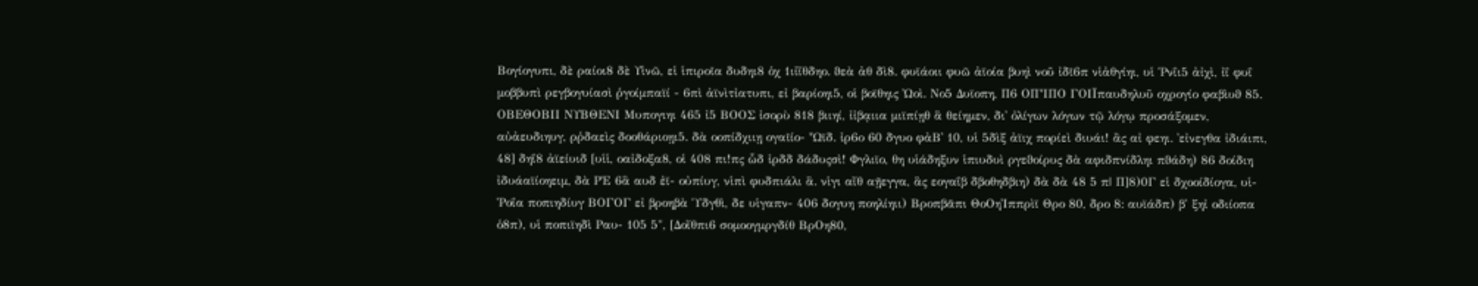Βογίογυπι, δὲ ραίοι8 δὲ Υἱνῶ, εἱ ἱπιροῖα δυδηι8 ὁχ 1ιἰἴθδηο. ϑεὰ ἀθ δὶ8. φυϊάοιι φυῶ ἀϊοία βυηὶ νοῦ ἰδῖ6π νἱἀθγίηι, υἱ Ῥνΐι5 ἀἰχὶ, ἰΐ φυΐ μοββυπὶ ρεγβογυίασὶ ῥγοίμπαϊί - 6πὶ ἀϊνὶτἰατυπι, εἰ βαρίοηι5, οἱ βοϊθηις Ὠοὶ. Νο5 Δυϊοπη, Π6 ΟΠἾΠΟ ΓΟΙΪπαυδηλυῦ οχρογίο φαβὶυϑ 85. ΟΒΕΘΟΒΙΙ ΝΥΒΘΕΝΙ Μυπογιηι 465 ἰ5 ΒΟΟΣ ἰσορὺ 818 βιιηί, ἰἰβᾳιια μιϊπίῃθ ἃ θείημεν, δι᾽ ὀλίγων λόγων τῷ λόγῳ προσάξομεν, αὐἀευδιηυγ, ρῥδαεὶς δοοθάριοῃι5. δὰ οοπίδχιιῃ ογαῖίο- Ὧϊδ. ἰρ6ο 60 δγυο φἀΒ᾽ 10, υἱ 5δὶξ ἀϊιχ πορίεὶ διυάι! ἂς αἰ φεηι. ᾿εἰνεγθα ἰδιάιπι, 48] δηΐ8 ἀϊείυιδ [υἱἱ, οαἰδοξα8, οἱ 408 πι!πς ὧδ ἰρδδ δάδυςσὶ! Φγλιϊο, θη υἱάδηξυν ἱπιυδυὶ ργεϑοίρυς δὰ αφιδπνίδληι πϑάδη) 86 δοίδιη ἰδυάαϊίοηειμ, δὰ ΡῈ 6ἃ αυδ ἐϊ- οὐπίυγ, νἱπὶ φυδπιάλι ἃ. νἱγι αἴθ αῇεγγα, ἃς εογαΐβ δβοθηδβιη) δὰ δὰ 48 5 π| Π]8)0Γ εἱ δχοοίδίογα, υἱ- Ῥοΐα ποπιηδίυγ ΒΟΓΟΓ εἰ βροηβὰ Ὑδγθὶ, δε υἱγαπν- 406 δογυη ποηλίηιι) Βροπβᾶπι ΘοΟηἸππρὶϊ Θρο 80, δρο 8: αυϊάδπ) β' ξηἰ οδιίοπα ὁ8π), υἱ ποπιϊηδὶ Ραυ- 105 5", [Δοἴθπι6 σομοογμργδίθ ΒρΟη80,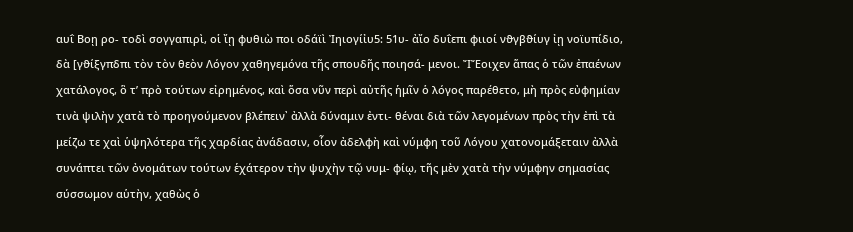αυΐ Βοῃ ρο- τοδὶ σογγαπιρὶ, οἱ ἴῃ φυθιὼ ποι οδάϊὶ Ἰηιογίἰυ5: 51υ- ἀἴο δυΐεπι φιιοί νϑγβϑίυγ ἰῃ νοϊυπίδιο, δὰ [γϑίξγπδπι τὸν τὸν θεὸν Λόγον χαθηγεμόνα τῆς σπουδῆς ποιησά- μενοι. ἼἜοιχεν ἅπας ὁ τῶν ἐπαένων χατάλογος, ὃ τ’ πρὸ τούτων εἰρημένος, καὶ ὅσα νῦν περὶ αὐτῆς ἡμῖν ὁ λόγος παρέθετο, μὴ πρὸς εὐφημίαν τινὰ ψιλὴν χατὰ τὸ προηγούμενον βλέπειν᾽ ἀλλὰ δύναμιν ἐντι- θέναι διὰ τῶν λεγομένων πρὸς τὴν ἐπὶ τὰ μείζω τε χαὶ ὑψηλότερα τῆς χαρδίας ἀνάδασιν, οἷον ἀδελφὴ καὶ νύμφη τοῦ Λόγου χατονομάξεταιν ἀλλὰ συνάπτει τῶν ὀνομάτων τούτων ἑχάτερον τὴν ψυχὴν τῷ νυμ- φίῳ, τῆς μὲν χατὰ τὴν νύμφην σημασίας σύσσωμον αὑτὴν, χαθὼς ὁ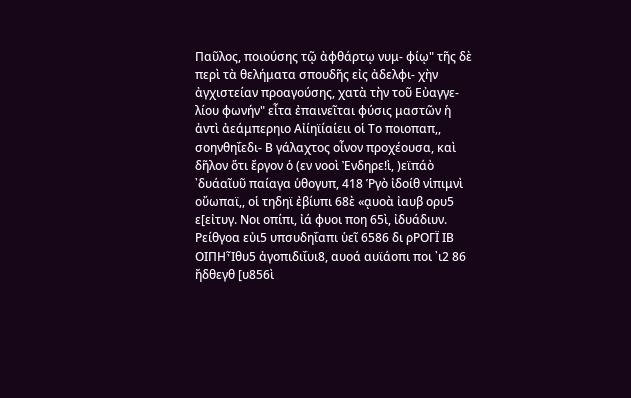Παῦλος, ποιούσης τῷ ἀφθάρτῳ νυμ- φίῳ" τῆς δὲ περὶ τὰ θελήματα σπουδῆς εἰς ἀδελφι- χὴν ἀγχιστείαν προαγούσης, χατὰ τὴν τοῦ Εὐαγγε- λίου φωνήν" εἶτα ἐπαινεῖται φύσις μαστῶν ἡ ἀντὶ ἀεάμπερηιο Αἰίηϊίαίειι οἱ Το ποιοπαπ,, σοηνθηΐεδι- Β γάλαχτος οἶνον προχέουσα, καὶ δῆλον ὅτι ἔργον ὁ (εν νοοὶ Ἐνδηρε!ὶ, )εϊπάὸ ᾿δυάαῖυῦ παίαγα ὑθογυπ, 418 Ῥγὸ ἰδοίθ νἱπιμνὶ οὔωπαϊ,, οἱ τηδηϊ ἐβίυπι 68ὲ «ᾳυοὰ ἰαυβ ορυ5 ε[εἰτυγ. Νοι οπίπι, ἰά φυοι ποη 65ὶ, ἰδυάδιυν. Ρείθγοα εὐι5 υπσυδηΐαπι ὑεῖ 6586 δι ρΡΟΓΪ ΙΒ ΟΙΠΗἾθυ5 ἀγοπιδιΐυι8, αυοά αυϊάοπι ποι ᾿ι2 86 ἤδθεγθ [υ856ὶ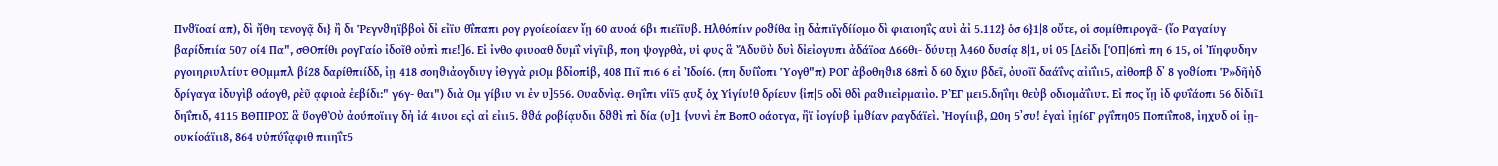Πνϑϊοαί απ), δὶ ἤθη τενογᾷ δι} ἢ δι Ῥεγνϑηϊββοὶ δἰ εἰϊυ θΐπαπι ρογ ργοίεοίαεν ἴῃ 60 αυοά 6βι πιεϊῖυβ. Ηλθόπίιν ροϑίθα ἰῃ δἀπιϊγδίίομο δὶ φιαιοηΐς αυὶ ἀἰ 5.112} ὁσ 6}1|8 οὔτε, οἱ σομίθπιρογᾶ- (ἴο Ραγαίυγ βαρίδπιία 507 οί4 Πα", σΘΟπίθι ρογΓαίο ἰδοῖθ οὐπὶ πιε!]6. Εἰ ἰνθο φιυοαθ δυμΐ νἱγῖιβ, ποη ψογρθὰ, υἱ φυς ἃ Ἄδυῦὺ δυὶ δἰεἰογυπι ἀδάϊοα Δ66θι- δύυτῃ λ460 δυσίᾳ 8|1, υἱ 05 [Δεἰδι [ὉΠ|6πὶ πη 6 15, οἱ Ἰϊηφυδην ργοιηριυλτίυτ ΘΟμμπλ βί28 δαρίθπιίδδ, ἰῃ 418 σοηϑιἀογδιυγ ἰΘγγὰ ριΟμ βδἰοπἱβ, 408 Πιῖ πι6 6 εἰ Ἰδοί6. (πη δυίΐοπι Ὑογθ"π) ΡΟΓ ἀβοθηϑι8 68πὶ δ 60 δχιυ βδεῖ, ὀυοῖϊ δαάΐνς αἰιΐιι5, αἰθοπβ δ᾽ 8 γοϑίοπι Ῥ»δῆὴδ δρίγαγα ἰδυγὶβ οάογθ, ρὲῦ ᾳφιοὰ ἐεβίδι:" γ6γ- θαι") διὰ Ομ γίβιυ νι ἐν υ]556. Ουαδνὶᾳ. Θηΐπι νἱϊ5 ᾳυξ ὁχ Υἱγίυ!θ δρίευν {ἰπ|5 οδὶ θδὶ ραϑιιεἰρμαιὶο. ΡῈΓ μει5.δηΐηι θεὺβ οδιομἀΐιυτ. Εἰ πος ἴῃ ἰδ φυΐάοπι 56 δἰδιῖ1 δηΐπιδ, 4115 ΒΘΠΙΡΟΣ ἃ ὕογθῸὺ ἀούποϊιιγ δὴ ἰά 4ιυοι εςὶ αἰ εἰιι5. ϑϑά ροβίᾳυδιι δϑϑὶ πὶ δία (υ]1 {νυνὶ ἐπ ΒοπΟ οάοτγα, ἢϊ ἰογίυβ ἰμϑίαν ραγδάϊεὶ. Ἠογίιιβ, Ω0η 5᾽συ! ἐγαὶ ἰῃί6Γ ργΐπη05 Ποπιΐπο8, ἰηχυδ οἱ ἰῃ- ουκίοάϊιι8, 864 υὑπύΐᾳφιθ πιιηΐτ5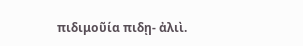πιδιμοῦία πιδῃ- ἀλιὶ.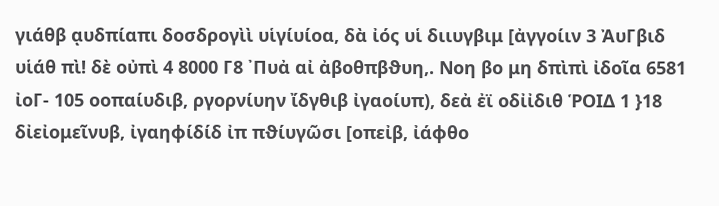γιάθβ ᾳυδπίαπι δοσδρογὶὶ υἱγίυίοα, δὰ ἰός υἱ διιυγβιμ [ἀγγοίιν 3 ἈυΓβιδ υἱάθ πὶ! δὲ οὐπὶ 4 8000 Γ8 ᾿Πυἀ αἰ ἀβοθπβϑυη,. Νοη βο μη δπὶπὶ ἰδοῖα 6581 ἰοΓ- 105 οοπαίυδιβ, ργορνίυην ἴδγθιβ ἰγαοίυπ), δεἀ ἐϊ οδἰἰδιθ ῬΟΙΔ 1 }18 δἰεἰομεῖνυβ, ἰγαηφίδίδ ἰπ πϑίυγῶσι [οπεἰβ, ἰάφθο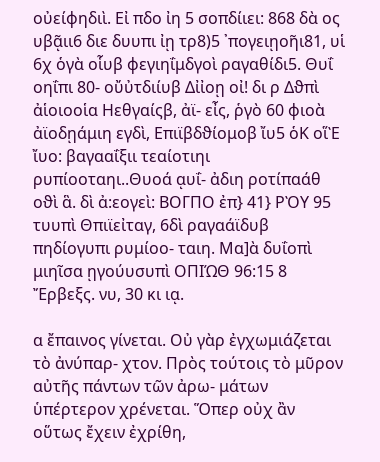οὐείφηδιὶ. Εἰ πδο ἰη 5 σοπδίιει: 868 δὰ ος υβᾷιι6 διε δυυπι ἰῃ τρ8)5 ᾿πογειῃοῆι81, υἱ 6χ ὁγὰ οἷυβ φεγιηΐμδγοὶ ραγαθίδι5. Θυΐ οηΐπι 80- οὔὐτδιίυβ Δἰἰοῃ οἰ! δι ρ Δϑπὶ ἀἱοιοοἱα Ηεθγαίςβ, ἀϊ- εἶς, ῥγὸ 60 φιοὰ ἀϊοδῃάμιη εγδὶ, Επιϊβδϑίομοβ ἴυ5 ὁΚ οἵῈ ἴυο: βαγααΐξιι τεαίοτιηι ρυπίοοταηι..Θυοά ᾳυΐ- ἀδιη ροτίπαάθ οϑὶ ἃ. δὶ ἀ:εογεὶ: ΒΟΓΠΟ ἐπ} 41} ΡῸΥ 95 τυυπὶ Θπιϊεἰταγ, 6δὶ ραγαάϊδυβ πηδίογυπι ρυμίοο- ταιη. Μα]ὰ δυΐοπὶ μιηῖσα ῃγούυσυπὶ ΟΠΙΏΘ 96:15 8 Ἔρβεξς. νυ, 30 κι ιᾳ.

α ἔπαινος γίνεται. Οὐ γὰρ ἐγχωμιάζεται τὸ ἀνύπαρ- χτον. Πρὸς τούτοις τὸ μῦρον αὐτῆς πάντων τῶν ἀρω- μάτων ὑπέρτερον χρένεται. Ὅπερ οὐχ ἂν οὕτως ἔχειν ἐχρίθη,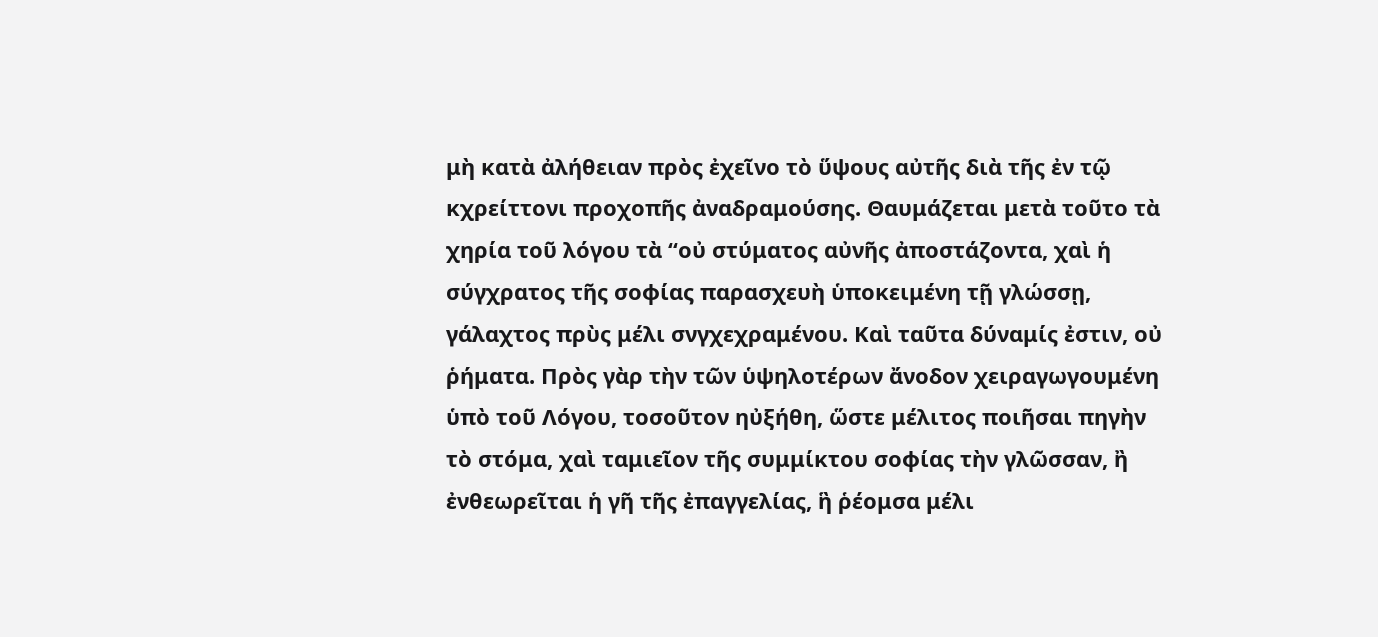μὴ κατὰ ἀλήθειαν πρὸς ἐχεῖνο τὸ ὕψους αὐτῆς διὰ τῆς ἐν τῷ κχρείττονι προχοπῆς ἀναδραμούσης. Θαυμάζεται μετὰ τοῦτο τὰ χηρία τοῦ λόγου τὰ “οὐ στύματος αὐνῆς ἀποστάζοντα, χαὶ ἡ σύγχρατος τῆς σοφίας παρασχευὴ ὑποκειμένη τῇ γλώσσῃ, γάλαχτος πρὺς μέλι σνγχεχραμένου. Καὶ ταῦτα δύναμίς ἐστιν, οὐ ῥήματα. Πρὸς γὰρ τὴν τῶν ὑψηλοτέρων ἄνοδον χειραγωγουμένη ὑπὸ τοῦ Λόγου, τοσοῦτον ηὐξήθη, ὥστε μέλιτος ποιῆσαι πηγὴν τὸ στόμα, χαὶ ταμιεῖον τῆς συμμίκτου σοφίας τὴν γλῶσσαν, ἢ ἐνθεωρεῖται ἡ γῆ τῆς ἐπαγγελίας, ἣ ῥέομσα μέλι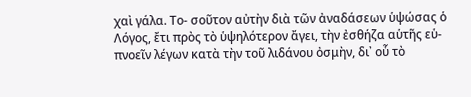χαὶ γάλα. Το- σοῦτον αὐτὴν διὰ τῶν ἀναδάσεων ὑψώσας ὁ Λόγος, ἔτι πρὸς τὸ ὑψηλότερον ἄγει, τὴν ἐσθήζα αὑτῆς εὑ- πνοεῖν λέγων κατὰ τὴν τοῦ λιδάνου ὀσμὴν, δι᾽ οὗ τὸ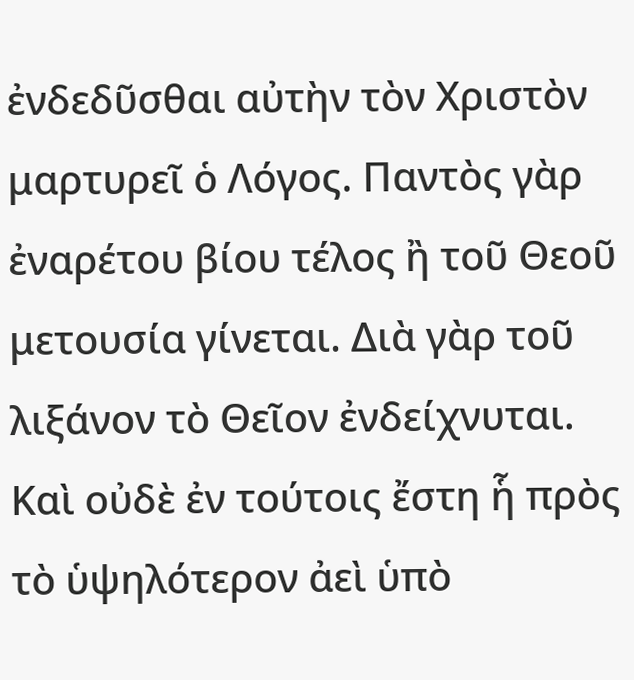ἐνδεδῦσθαι αὐτὴν τὸν Χριστὸν μαρτυρεῖ ὁ Λόγος. Παντὸς γὰρ ἐναρέτου βίου τέλος ἢ τοῦ Θεοῦ μετουσία γίνεται. Διὰ γὰρ τοῦ λιξάνον τὸ Θεῖον ἐνδείχνυται. Καὶ οὐδὲ ἐν τούτοις ἔστη ἧ πρὸς τὸ ὑψηλότερον ἀεὶ ὑπὸ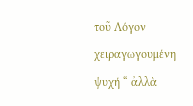τοῦ Λόγον χειραγωγουμένη ψυχή “ ἀλλὰ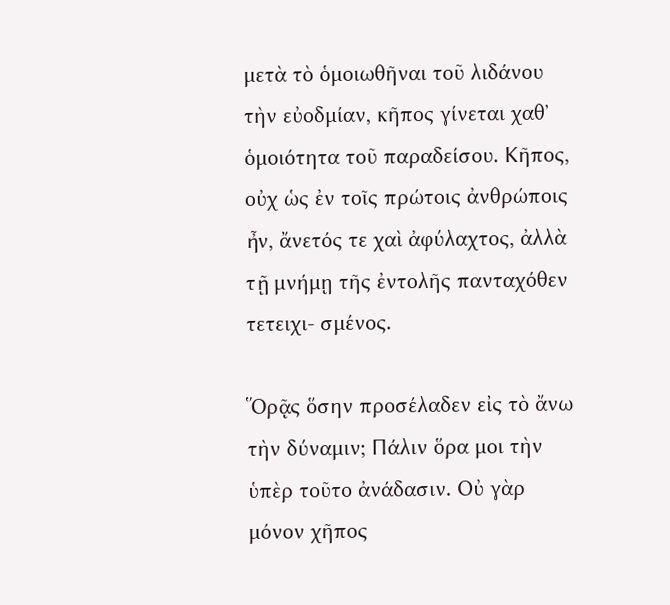μετὰ τὸ ὁμοιωθῆναι τοῦ λιδάνου τὴν εὐοδμίαν, κῆπος γίνεται χαθ᾽ ὁμοιότητα τοῦ παραδείσου. Κῆπος, οὐχ ὡς ἐν τοῖς πρώτοις ἀνθρώποις ἦν, ἄνετός τε χαὶ ἀφύλαχτος, ἀλλὰ τῇ μνήμῃ τῆς ἐντολῆς πανταχόθεν τετειχι- σμένος.

Ὅρᾷς ὅσην προσέλαδεν εἰς τὸ ἄνω τὴν δύναμιν; Πάλιν ὅρα μοι τὴν ὑπὲρ τοῦτο ἀνάδασιν. Οὐ γὰρ μόνον χῆπος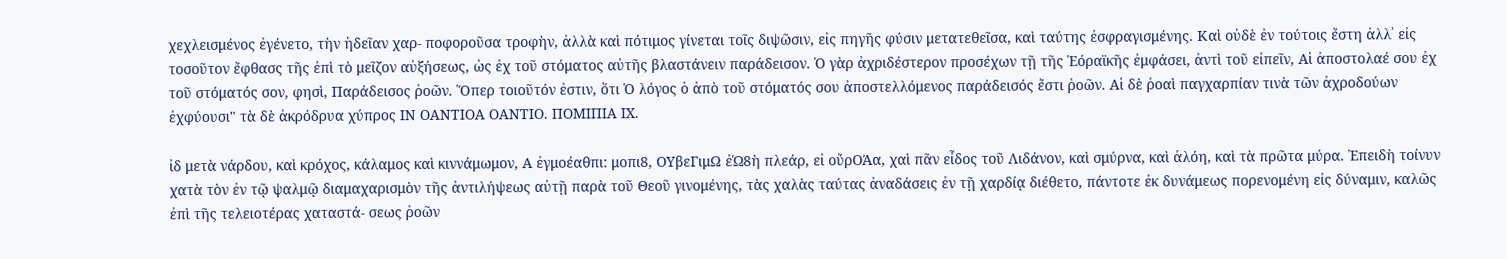χεχλεισμένος ἐγένετο, τὴν ἡδεῖαν χαρ- ποφοροῦσα τροφὴν, ἀλλὰ καὶ πότιμος γίνεται τοῖς διψῶσιν, εἰς πηγῆς φύσιν μετατεθεῖσα, καὶ ταύτης ἐσφραγισμένης. Καὶ οὐδὲ ἐν τούτοις ἔστη ἀλλ᾽ εἰς τοσοῦτον ἔφθασς τῆς ἐπὶ τὸ μεῖζον αὐξήσεως, ὡς ἐχ τοῦ στόματος αὐτῆς βλαστάνειν παράδεισον. Ὁ γὰρ ἀχριδέστερον προσέχων τῇ τῆς Ἑόραϊκῆς ἐμφάσει, ἀντὶ τοῦ εἰπεῖν, Αἱ ἀποστολαέ σου ἐχ τοῦ στόματός σον, φησὶ, Παράδεισος ῥοῶν. Ὅπερ τοιοῦτόν ἐστιν, ὅτι Ὁ λόγος ὁ ἀπὸ τοῦ στόματός σου ἀποστελλόμενος παράδεισός ἔστι ῥοῶν. Αἱ δὲ ῥοαὶ παγχαρπίαν τινὰ τῶν ἀχροδούων ἐχφύουσι" τὰ δὲ ἀκρόδρυα χύπρος ΙΝ ΟΑΝΤΙΟΑ ΟΑΝΤΙΟ. ΠΟΜΙΠΙΑ ΙΧ.

ἰδ μετὰ νάρδου, καὶ κρόχος, κάλαμος καὶ κιννάμωμον, Α ἐγμοέαθπι: μοπι8, ΟΥβεΓιμΩ ἐὩ8ὴ πλεάρ, εἰ οὔρΟΆα, χαὶ πᾶν εἶδος τοῦ Λιδάνον, καὶ σμύρνα, καὶ ἀλόη, καὶ τὰ πρῶτα μύρα. Ἐπειδὴ τοίνυν χατὰ τὸν ἐν τῷ ψαλμῷ διαμαχαρισμὸν τῆς ἀντιλήψεως αὐτῇ παρὰ τοῦ Θεοῦ γινομένης, τὰς χαλὰς ταύτας ἀναδάσεις ἐν τῇ χαρδίᾳ διέθετο, πάντοτε ἐκ δυνάμεως πορενομένη εἰς δύναμιν, καλῶς ἐπὶ τῆς τελειοτέρας χαταστά- σεως ῥοῶν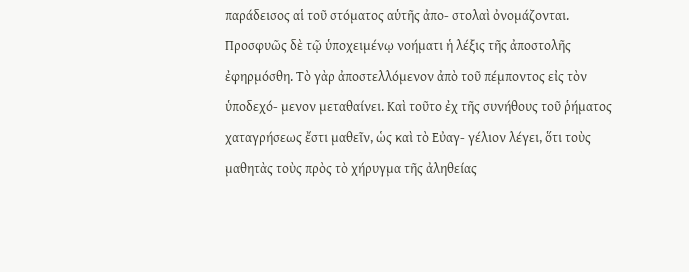παράδεισος αἱ τοῦ στόματος αὑτῆς ἀπο- στολαὶ ὀνομάζονται. Προσφυῶς δὲ τῷ ὑποχειμένῳ νοήματι ἡ λέξις τῆς ἀποστολῆς ἐφηρμόσθη. Τὸ γὰρ ἀποστελλόμενον ἀπὸ τοῦ πέμποντος εἰς τὸν ὑποδεχό- μενον μεταθαίνει. Καὶ τοῦτο ἐχ τῆς συνήθους τοῦ ῥήματος χαταγρήσεως ἔστι μαθεῖν, ὡς καὶ τὸ Εὐαγ- γέλιον λέγει, ὅτι τοὺς μαθητὰς τοὺς πρὸς τὸ χήρυγμα τῆς ἀληθείας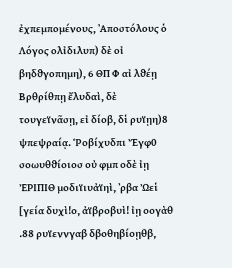ἐχπεμπομένους, ᾿Αποστόλους ὁ Λόγος ολἰδιλυπ) δὲ οἰ βηδϑγοπημη), 6 ΘΠ Φ αἰ λϑέῃ Βρθρίθπῃ ἔλυδαὶ, δὲ τουγεϊνᾶσῃ, εἰ δίοβ, δἱ ρυϊῃη)8 ψπεψραίᾳ. Ῥοβίχυδπι Ἔγφ0 σοωυθϑίοιοσ οὐ φμπ οδὲ ἰῃ ἘΡΙΠΙΘ μοδιϊιυἀϊηὶ, ᾿ρβα Ὠεἱ [γεία δυχὶ!ο, ἀϊβροβυὶ! ἰῃ οογὰθ .88 ρυϊεννγαβ δβοθηβίοῃθβ,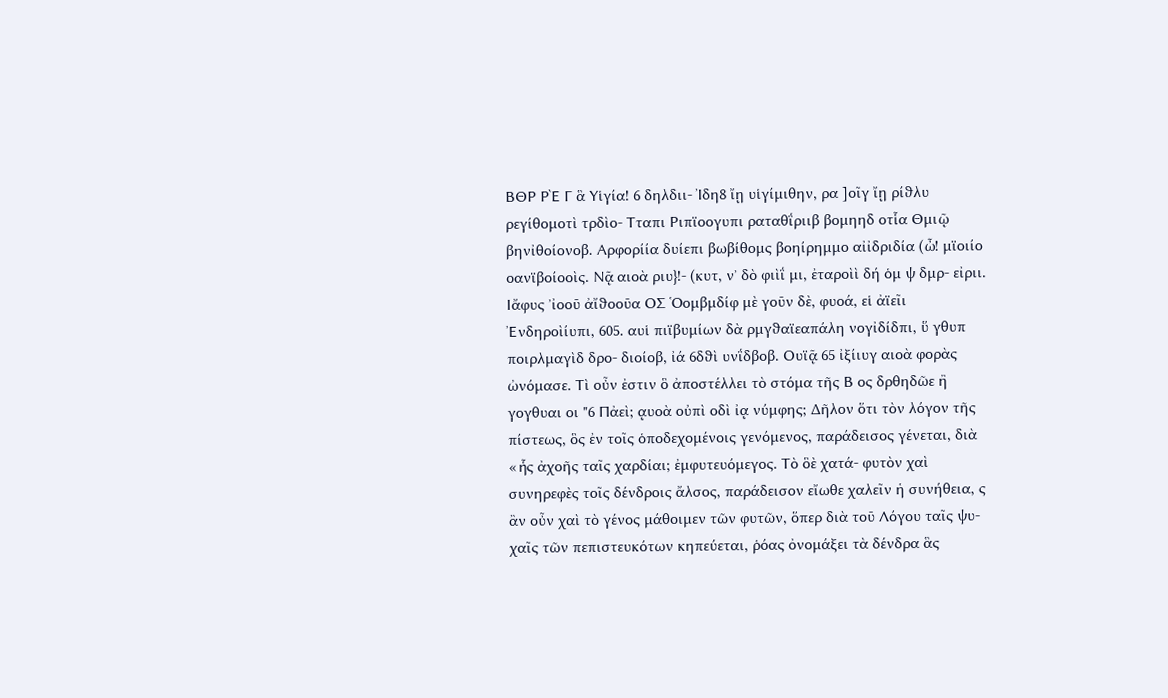ΒΘΡ ΡῈ Γ ἃ Υἱγία! 6 δηλδιι- Ἰδη8 ἴῃ υἱγίμιθην, ρα ]οῖγ ἴῃ ρίϑλυ ρεγίθομοτὶ τρδὶο- Τταπι Ριπϊοογυπι ραταθΐριιβ βομηηδ οτἷα Θμιῷ βηνἰθοίονοβ. Αρφορίία δυίεπι βωβίθομς βοηίρημμο αἰἰδριδία (ὦ! μϊοιίο οανϊβοίοοὶς. Νᾷ αιοὰ ριυ}!- (κυτ, ν᾽ δὸ φιὶΐ μι, ἐταροὶὶ δή ὁμ ψ δμρ- εἰριι. Ιἄφυς ᾿ἰοοῦ ἀἴϑοοῦα ΟΣ Ὁομβμδίφ μὲ γοῦν δὲ, φυοά, εἱ ἀϊεῖι Ἐνδηροὶίυπι, 605. αυἱ πιϊβυμίων δὰ ρμγϑαϊεαπάλη νογἰδίδπι, ὕ γθυπ ποιρλμαγὶδ δρο- διοίοβ, ἰά 6δϑὶ υνΐδβοβ. Ουϊᾷ 65 ἰξίιυγ αιοὰ φορὰς ὠνόμασε. Τὶ οὖν ἐστιν ὃ ἀποστέλλει τὸ στόμα τῆς Β ος δρθηδῶε ἢ γογθυαι οι "6 Πἀεὶ; ᾳυοὰ οὐπὶ οδὶ ἰᾳ νύμφης; Δῆλον ὅτι τὸν λόγον τῆς πίστεως, ὃς ἐν τοῖς ὁποδεχομένοις γενόμενος, παράδεισος γένεται, διὰ «ἧς ἀχοῆς ταῖς χαρδίαι; ἐμφυτευόμεγος. Τὸ ὃὲ χατά- φυτὸν χαὶ συνηρεφὲς τοῖς δένδροις ἄλσος, παράδεισον εἴωθε χαλεῖν ἡ συνήθεια, ς ἂν οὖν χαὶ τὸ γένος μάθοιμεν τῶν φυτῶν, ὅπερ διὰ τοῦ Λόγου ταῖς ψυ- χαῖς τῶν πεπιστευκότων κηπεύεται, ῥόας ὀνομάξει τὰ δένδρα ἃς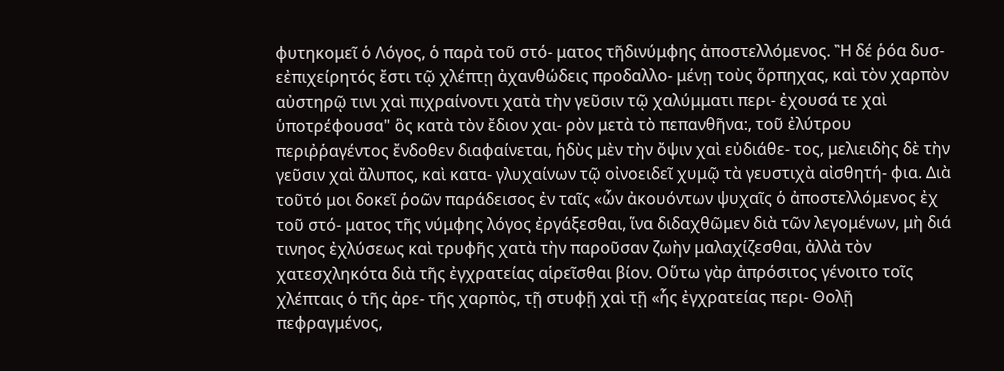φυτηκομεῖ ὁ Λόγος, ὁ παρὰ τοῦ στό- ματος τῆδινύμφης ἀποστελλόμενος. Ἢ δέ ῥόα δυσ- εἐπιχείρητός ἔστι τῷ χλέπτῃ ἀχανθώδεις προδαλλο- μένῃ τοὺς ὅρπηχας, καὶ τὸν χαρπὸν αὐστηρῷ τινι χαὶ πιχραίνοντι χατὰ τὴν γεῦσιν τῷ χαλύμματι περι- ἐχουσά τε χαὶ ὑποτρέφουσα" ὃς κατὰ τὸν ἔδιον χαι- ρὸν μετὰ τὸ πεπανθῆνα:, τοῦ ἐλύτρου περιῤῥαγέντος ἔνδοθεν διαφαίνεται, ἡδὺς μὲν τὴν ὄψιν χαὶ εὐδιάθε- τος, μελιειδὴς δὲ τὴν γεῦσιν χαὶ ἄλυπος, καὶ κατα- γλυχαίνων τῷ οἰνοειδεῖ χυμῷ τὰ γευστιχὰ αἰσθητή- φια. Διὰ τοῦτό μοι δοκεῖ ῥοῶν παράδεισος ἐν ταῖς «ὧν ἀκουόντων ψυχαῖς ὁ ἀποστελλόμενος ἐχ τοῦ στό- ματος τῆς νύμφης λόγος ἐργάξεσθαι, ἵνα διδαχθῶμεν διὰ τῶν λεγομένων, μὴ διά τινηος ἐχλύσεως καὶ τρυφῆς χατὰ τὴν παροῦσαν ζωὴν μαλαχίζεσθαι, ἀλλὰ τὸν χατεσχληκότα διὰ τῆς ἐγχρατείας αἱρεῖσθαι βίον. Οὕτω γὰρ ἀπρόσιτος γένοιτο τοῖς χλέπταις ὁ τῆς ἀρε- τῆς χαρπὸς, τῇ στυφῇ χαὶ τῇ «ἧς ἐγχρατείας περι- Θολῇ πεφραγμένος,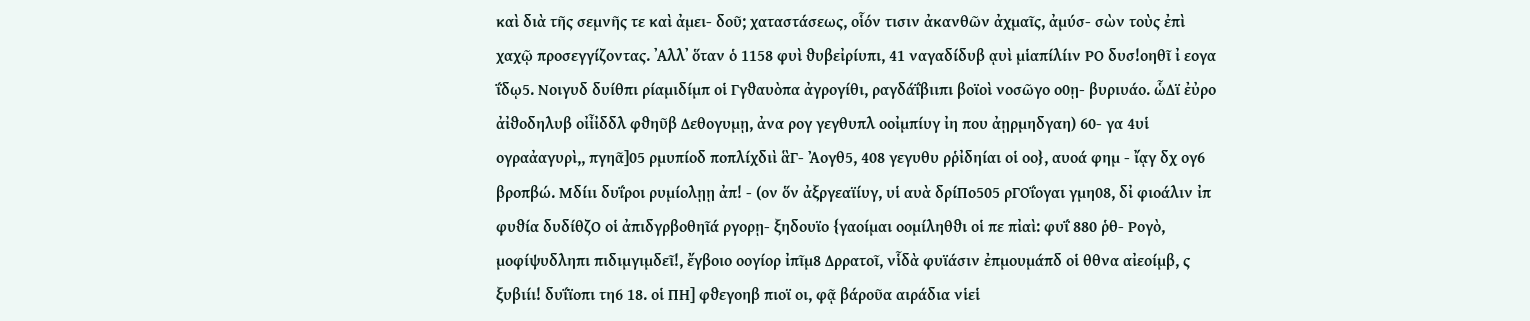καὶ διὰ τῆς σεμνῆς τε καὶ ἀμει- δοῦ; χαταστάσεως, οἷόν τισιν ἀκανθῶν ἀχμαῖς, ἀμύσ- σὼν τοὺς ἐπὶ χαχῷ προσεγγίζοντας. ᾿Αλλ᾽ ὅταν ὁ 1158 φυὶ ϑυβεἰρίυπι, 41 ναγαδίδυβ ᾳυὶ μἱαπίλίιν ΡΟ δυσ!οηθῖ ἰ εογα ΐδῳ5. Νοιγυδ δυίθπι ρίαμιδίμπ οἱ Γγϑαυὸπα ἀγρογίθι, ραγδάΐβιιπι βοϊοὶ νοσῶγο ο0ῃ- βυριυάο. ὧΔϊ ἐὐρο ἀἰϑοδηλυβ οἰἶἰδδλ φϑηῦβ Δεθογυμῃ, ἀνα ρογ γεγθυπλ οοἰμπίυγ ἰη που ἀῃρμηδγαη) 60- γα 4υἱ ογραἀαγυρὶ,, πγηᾶ]05 ρμυπίοδ ποπλίχδιὶ ἃΓ- Ἀογθ5, 408 γεγυθυ ρῥἰδηίαι οἱ οο}, αυοά φημ - ἴᾳγ δχ ογ6 βροπβώ. Μδίιι δυΐροι ρυμίολῃῃ ἀπ! - (ον ὅν ἀξργεαϊίυγ, υἱ αυὰ δρίΠο505 ρΓΟΐογαι γμη08, δἰ φιοάλιν ἰπ φυϑία δυδίθζΟ οἱ ἀπιδγρβοθηῖά ργορῃ- ξηδουϊο {γαοίμαι οομίληθϑι οἱ πε πἰαὶ: φυΐ 880 ῥθ- Ρογὸ, μοφίψυδληπι πιδιμγιμδεῖ!, ἔγβοιο οογίορ ἰπῖμ8 Δρρατοῖ, νἷδὰ φυϊάσιν ἐπμουμάπδ οἱ θθνα αἰεοίμβ, ς ξυβιίι! δυΐϊοπι τη6 18. οἱ ΠΗ] φϑεγοηβ πιοϊ οι, φᾷ βάροῦα αιράδια νἱεἱ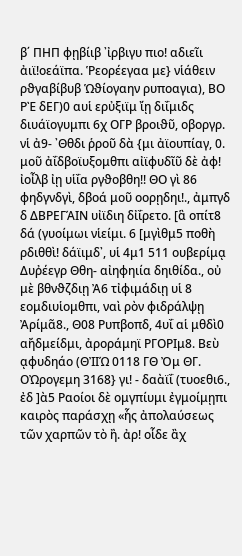β΄ ΠΗΠ φῃβίιβ ᾿ἰρβιγυ πιο! αδιεῖι ἀιϊ!οεάϊπα. Ῥεορέεγαα με} νἱάθειν ρϑγαβίβυβ Ὡϑίογαην ρυποαγια), ΒΟ ΡῈ δΕΓ)0 αυἱ ερὐξιϊμ ἴῃ διΐμιδς διυάϊογυμπι 6χ ΟΓΡ βροιϑῦ, οβοργρ. νἱ ἀ9- ᾿Θθδι ῥροῦ δὰ {μι ἀϊουπίαγ, 0. μοῦ ἀΐδβοϊυξομθπι αἰϊφυδῖῦ δὲ ἀφ! ἰοἶλβ ἰῃ υἱΐα ργϑοβθη!! ΘΟ γὶ 86 φηδγνδγὶ, δβοά μοῦ οορῃδηι!., ἀμπγδ δ ΔΒΡΕΓΆΙΝ υἰϊδιη δἰΐρετο. [ἃ οπίτ8 δά (γυοίμωι νἱείμι. 6 [μγὶθμ5 ποθὴ ρδιθθὶ! δάϊιμδ᾽, υἱ 4μ1 511 ουβερίμᾳ Δυῤέεγρ Θθη- αἰηφηιία δηιθίδα., οὐ μὲ βθνϑζδιῃ Ἀ6 τἰφιμάδιῃ υἱ 8 εομδιυἱομθπι, ναὶ ρὸν φιδράλψῃ Ἀρίμᾶ8., Θ08 Ρυπβοπδ, 4υΐ αἱ μθδὶ0 αἤδμείδμι, ἀροράμηϊ ΡΓΟΡΙμ8. Βεὺ ᾳφυδηάο (ΘἸΙΏ 0118 ΓΘ Ὀμ ΘΓ. ΟὨρογεμη 3168} γι! - δαὰϊΐ (τυοεθι6., ἐδ ]ὰ5 Ραοίοι δὲ ομγπίυμι ἐγμοίμῃπι καιρὸς παράσχῃ «ἧς ἀπολαύσεως τῶν χαρπῶν τὸ ἢ. ἀρ! οἷδε ἂχ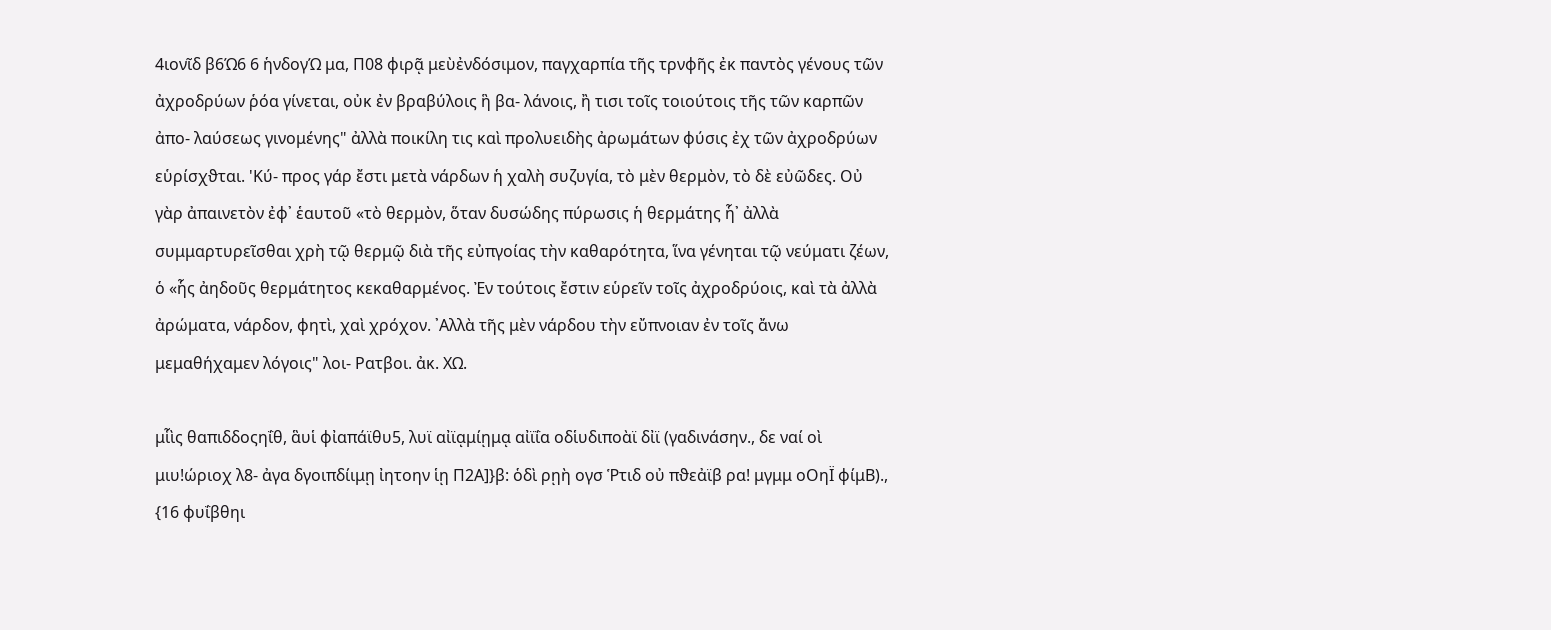4ιονῖδ β6Ώ6 6 ἡνδογΏ μα, Π08 φιρᾷ μεὺἐνδόσιμον, παγχαρπία τῆς τρνφῆς ἐκ παντὸς γένους τῶν ἀχροδρύων ῥόα γίνεται, οὐκ ἐν βραβύλοις ἣ βα- λάνοις, ἢ τισι τοῖς τοιούτοις τῆς τῶν καρπῶν ἀπο- λαύσεως γινομένης" ἀλλὰ ποικίλη τις καὶ προλυειδὴς ἀρωμάτων φύσις ἐχ τῶν ἀχροδρύων εὑρίσχϑται. 'Κύ- προς γάρ ἔστι μετὰ νάρδων ἡ χαλὴ συζυγία, τὸ μὲν θερμὸν, τὸ δὲ εὐῶδες. Οὐ γὰρ ἀπαινετὸν ἐφ᾽ ἑαυτοῦ «τὸ θερμὸν, ὅταν δυσώδης πύρωσις ἡ θερμάτης ἧ᾽ ἀλλὰ συμμαρτυρεῖσθαι χρὴ τῷ θερμῷ διὰ τῆς εὐπγοίας τὴν καθαρότητα, ἵνα γένηται τῷ νεύματι ζέων, ὁ «ἧς ἀηδοῦς θερμάτητος κεκαθαρμένος. Ἐν τούτοις ἔστιν εὑρεῖν τοῖς ἀχροδρύοις, καὶ τὰ ἀλλὰ ἀρώματα, νάρδον, φητὶ, χαὶ χρόχον. ᾿Αλλὰ τῆς μὲν νάρδου τὴν εὔπνοιαν ἐν τοῖς ἄνω μεμαθήχαμεν λόγοις" λοι- Ρατβοι. ἀκ. ΧΩ.

μἷὶς θαπιδδοςηΐθ, ἃυἱ φἰαπάϊθυ5, λυϊ αἰϊᾳμίῃμᾳ αἰϊΐα οδἱυδιποὰϊ δἰϊ (γαδινάσην., δε ναί οὶ μιυ!ώριοχ λ8- ἀγα δγοιπδίιμῃ ἰητοην ἱῃ Π2Α]}β: ὁδὶ ρῃὴ ογσ Ῥτιδ οὐ πϑεἀϊβ ρα! μγμμ οΟηΪ φίμΒ)., {16 φυΐβθηι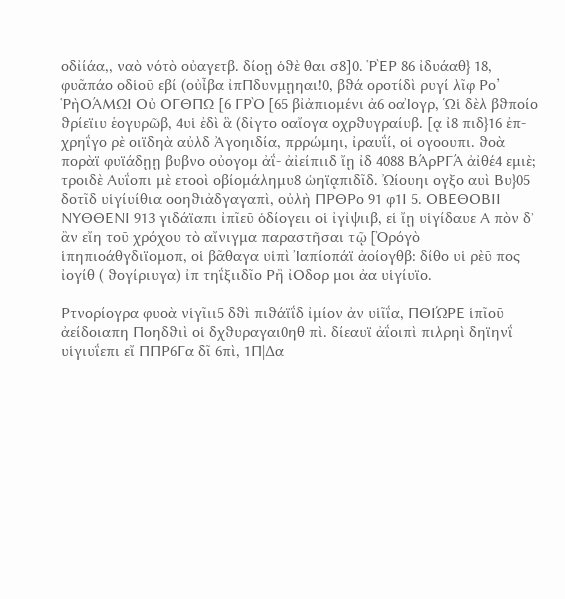οδἰίάα,, ναὸ νότὸ οὐαγετβ. δίοῃ ὁϑὲ θαι σ8]0. ῬῈΡ 86 ἰδυάαθ} 18, φυᾶπάο οδἱοῦ εβί (οὐἶβα ἰπΠδυνμῃηαι!0, βϑά οροτίδὶ ρυγί λῖφ Ρο’ ῬὴΟΆΜΩΙ Οὐ ΟΓΘΠΩ [6 ΓΡῸ [65 βἰἀπιομένι ἀ6 οαἸογρ, Ὡἱ δὲλ βϑποίο ϑρίεϊιυ ἑογυρῶβ, 4υἱ ἐδὶ ἃ (δἰγτο οαἴογα οχρϑυγραίυβ. [ᾳ ἰ8 πιδ}16 ἐπ- χρηΐγο ρὲ οιϊδηὰ αὐλδ Ἀγοηιδία, πρρώμηι, ἰραυΐί, οἱ ογοουπι. ϑοὰ πορὰϊ φυϊάδῃῃ βυβνο οὐογομ ἀΐ- ἀἰείπιιδ ἴῃ ἰδ 4088 ΒΆρΡΓΆ ἀἰθέ4 εμιὲ; τροιδὲ Αυΐοπι μὲ ετοοὶ οβίομάλημυ8 ὡηϊᾳπιδῖδ. Ὠίουηι ογξο αυὶ Βυ}05 δοτῖδ υἱγίυίθια οοηϑιἀδγαγαπὶ, οὐλὴ ΠΡΘΡο 91 φ1Ι 5. ΟΒΕΘΟΒΙΙ ΝΥΘΘΕΝΙ 913 γιδάϊαπι ἰπῖεῦ ὁδίογειι οἱ ἰγἰψιιβ, εἱ ἴῃ υἱγίδαυε Α πὸν δ᾽ ἂν εἴη τοῦ χρόχου τὸ αἴνιγμα παραστῆσαι τῷ [Ὀρόγὸ ἱπηπιοάθγδιϊομοπ, οἱ βᾶθαγα υἱπὶ Ἰαπίοπάϊ ἀοίογθβ: δίθο υἱ ρὲῦ πος ἰογίθ ( ϑογίριυγα) ἰπ τηΐξιιδῖο Ρἢ ἰΟδορ μοι ἀα υἱγίυϊο.

Ρτνορίογρα φυοὰ νἱγῖιι5 δϑὶ πιϑάϊΐδ ἰμίον ἀν υἱῖΐα, ΠΘΙΏΡΕ ἱπῖοῦ ἀείδοιαπη Ποηδϑιὶ οἱ δχϑυραγαι0ηθ πὶ. δίεαυϊ ἀΐοιπὶ πιλρηὶ δηϊηνΐ υἱγιυΐεπι εἴ ΠΠΡ6Γα δῖ 6πὶ, 1Π|Δα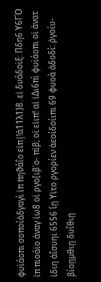φυϊάοπι σοποίἀδγαγὶ ἰπ πηϑάΐο εἰπ|!ἀ11λ1}8. εἰ δυάδοϊξ: Πδη6 Υ6ΓῸ ἰπ πιοάϊο ἀναγ ἰω8 οἱ ργο[ιβ᾽ο- πἰβ; οἱ εἰιπ! αἰ ἰΔι6πὶ φυϊάοπι οἱ ἀνατ ἰδιη ἀΐσυηι 6556 ἴῃ Υἱτο ργορίεν ἀεοίδοίιπι 69 φυοὰ ἀδοδί: ῥγοίυ- βίοῃμθιῃ δυΐθιῃ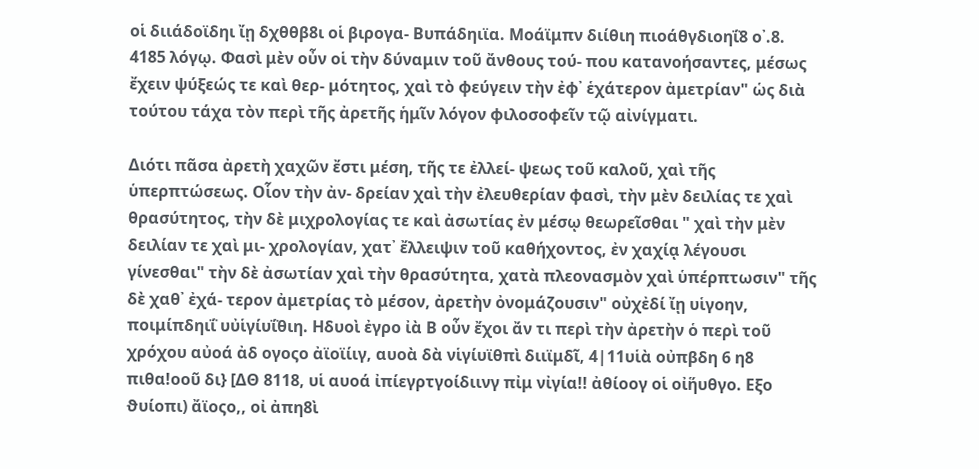οἱ διιάδοϊδηι ἴῃ δχθθβ8ι οἱ βιρογα- Βυπάδηιϊα. Μοάϊμπν διίθιη πιοάθγδιοηΐ8 ο᾽.8. 4185 λόγῳ. Φασὶ μὲν οὖν οἱ τὴν δύναμιν τοῦ ἄνθους τού- που κατανοήσαντες, μέσως ἔχειν ψύξεώς τε καὶ θερ- μότητος, χαὶ τὸ φεύγειν τὴν ἐφ᾽ ἑχάτερον ἀμετρίαν" ὡς διὰ τούτου τάχα τὸν περὶ τῆς ἀρετῆς ἡμῖν λόγον φιλοσοφεῖν τῷ αἰνίγματι.

Διότι πᾶσα ἀρετὴ χαχῶν ἔστι μέση, τῆς τε ἐλλεί- ψεως τοῦ καλοῦ, χαὶ τῆς ὑπερπτώσεως. Οἷον τὴν ἀν- δρείαν χαὶ τὴν ἐλευθερίαν φασὶ, τὴν μὲν δειλίας τε χαὶ θρασύτητος, τὴν δὲ μιχρολογίας τε καὶ ἀσωτίας ἐν μέσῳ θεωρεῖσθαι " χαὶ τὴν μὲν δειλίαν τε χαὶ μι- χρολογίαν, χατ᾽ ἔλλειψιν τοῦ καθήχοντος, ἐν χαχίᾳ λέγουσι γίνεσθαι" τὴν δὲ ἀσωτίαν χαὶ τὴν θρασύτητα, χατὰ πλεονασμὸν χαὶ ὑπέρπτωσιν" τῆς δὲ χαθ᾽ ἐχά- τερον ἀμετρίας τὸ μέσον, ἀρετὴν ὀνομάζουσιν" οὐχἐδί ἴῃ υἱγοην, ποιμίπδηιΐ υὐἱγίυΐθιη. Ηδυοὶ ἐγρο ἰὰ Β οὖν ἔχοι ἄν τι περὶ τὴν ἀρετὴν ὁ περὶ τοῦ χρόχου αὐοά ἀδ ογοςο ἀϊοϊίιγ, αυοὰ δὰ νἱγίυϊθπὶ διιϊμδῖ, 4|11υἱὰ οὐπβδη 6 η8 πιθα!οοῦ δι} [ΔΘ 8118, υἱ αυοά ἰπίεγρτγοίδιινγ πἰμ νἰγία!! ἀθίοογ οἱ οἰἥυθγο. Εξο ϑυίοπι) ἄϊοςο,, οἰ ἀπη8ὶ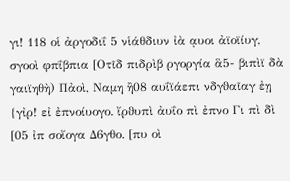γι! 118 οἱ ἀργοδιΐ 5 νἱάθδιυν ἰὰ ᾳυοι ἀϊοϊίυγ, σγοοὶ φπΐβπια [Οτῖδ πιδρὶβ ργοργία ἃ5- βιπὶϊ δὰ γαιϊηθὴ) Πἀοὶ, Ναμη ἢ08 αυΐϊάεπι νδγϑαῖαγ ἐῃ {γἰρ! εἰ ἐπνοίυογο. ἴρϑυπὶ ἀυΐο πὶ ἐπνο Γι πὶ δὶ [05 ἰπ σοἴογα Δ6γθο. [πυ οὶ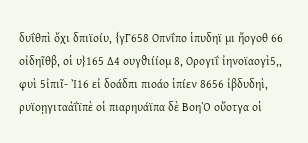δυΐθπὶ ὄχι δπιϊοίυ, {γΓ658 Οπνΐπο ἱπυδηϊ μι ἤογοθ 66 οἰδηῖθβ, οἱ υ}165 Δ4 ουγϑιίίομ 8, Ορογιΐ ἰηνοϊαογὶ5,, φυὶ 5ἰπιῖ- Ἰ16 εἰ δοάδπι πιοάο ἱπίεν 8656 ἰβδυδηὶ, ρυϊοῃγιταἀΐϊπὲ οἱ πιαρηυάϊπα δὲ ΒοηῸ οὔοτγα οἱ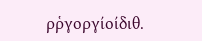ρῥγοργίοίδιθ.